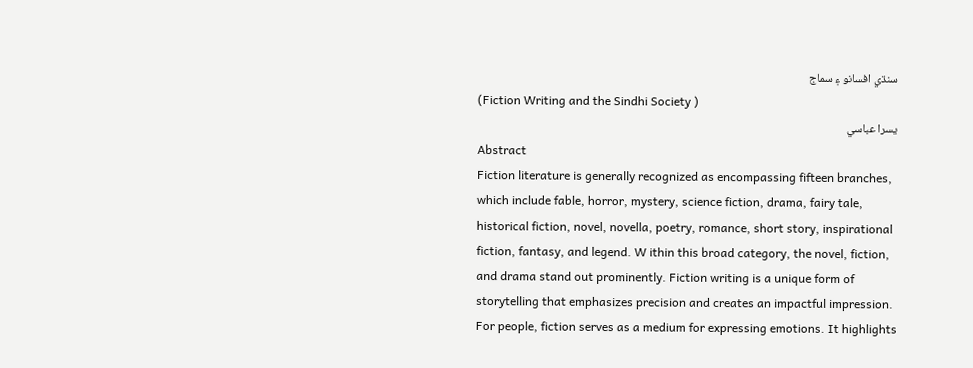سنڌي افسانو ۽ سماج
(Fiction Writing and the Sindhi Society )
يسرا عباسي
Abstract
Fiction literature is generally recognized as encompassing fifteen branches, which include fable, horror, mystery, science fiction, drama, fairy tale, historical fiction, novel, novella, poetry, romance, short story, inspirational fiction, fantasy, and legend. W ithin this broad category, the novel, fiction, and drama stand out prominently. Fiction writing is a unique form of storytelling that emphasizes precision and creates an impactful impression. For people, fiction serves as a medium for expressing emotions. It highlights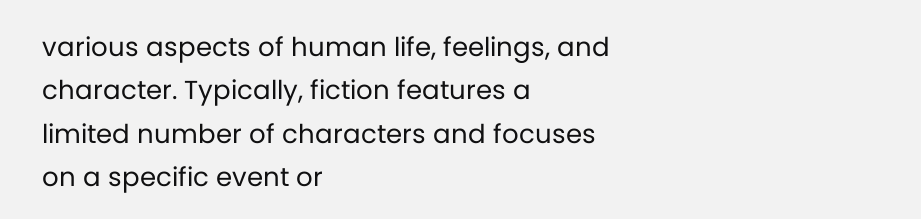various aspects of human life, feelings, and character. Typically, fiction features a limited number of characters and focuses on a specific event or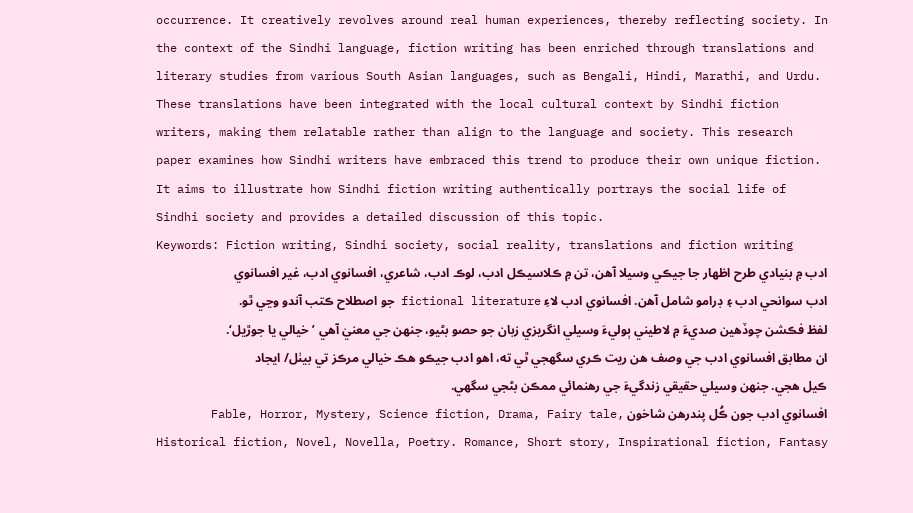occurrence. It creatively revolves around real human experiences, thereby reflecting society. In the context of the Sindhi language, fiction writing has been enriched through translations and literary studies from various South Asian languages, such as Bengali, Hindi, Marathi, and Urdu. These translations have been integrated with the local cultural context by Sindhi fiction writers, making them relatable rather than align to the language and society. This research paper examines how Sindhi writers have embraced this trend to produce their own unique fiction. It aims to illustrate how Sindhi fiction writing authentically portrays the social life of Sindhi society and provides a detailed discussion of this topic.
Keywords: Fiction writing, Sindhi society, social reality, translations and fiction writing
ادب ۾ بنيادي طرح اظھار جا جيڪي وسيلا آھن، تن ۾ ڪلاسيڪل ادب، لوڪ ادب، شاعري، افسانوي ادب، غير افسانوي ادب سوانحي ادب ۽ ڊرامو شامل آھن. افسانوي ادب لاءِ fictional literature جو اصطلاح ڪتب آندو وڃي ٿو. لفظ فڪشن چوڏھين صديءَ ۾ لاطيني ٻوليءَ وسيلي انگريزي زبان جو حصو بڻيو، جنھن جي معنيٰ آهي ’خيالي يا جوڙيل‘. ان مطابق افسانوي ادب جي وصف ھن ريت ڪري سگهجي ٿي ته، اھو ادب جيڪو ھڪ خيالي مرڪز تي بيٺل/ ايجاد ڪيل ھجي. جنھن وسيلي حقيقي زندگيءَ جي رھنمائي ممڪن بڻجي سگهي.
افسانوي ادب جون ڪُل پندرھن شاخون Fable, Horror, Mystery, Science fiction, Drama, Fairy tale, Historical fiction, Novel, Novella, Poetry. Romance, Short story, Inspirational fiction, Fantasy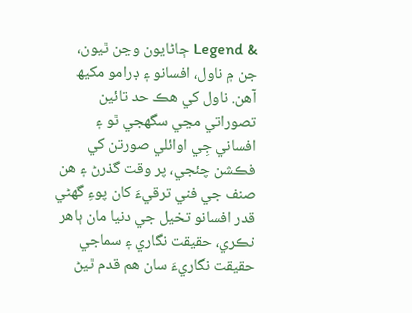& Legend ڄاڻايون وڃن ٿيون، جن ۾ ناول، افسانو ۽ ڊرامو مکيھ آھن. ناول کي ھڪ حد تائين تصوراتي مڃي سگهجي ٿو ۽ افساني جِي اوائلي صورتن کي فڪشن چئجي، پر وقت گذرڻ ۽ ھن صنف جي فني ترقيءَ کان پوءِ گهڻي قدر افسانو تخيل جي دنيا مان ٻاھر نڪري، حقيقت نگاري ۽ سماجي حقيقت نگاريءَ سان ھم قدم ٿيڻ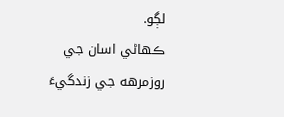لڳو.
ڪھاڻي اسان جي روزمرھه جي زندگيءَ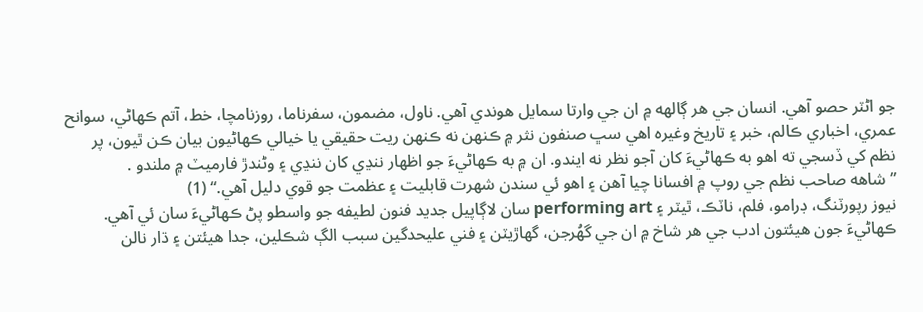جو اڻٽر حصو آھي. انسان جي ھر ڳالهه ۾ ان جي وارتا سمايل ھوندي آھي. ناول، مضمون، سفرناما، روزنامچا، خط، آتم ڪھاڻي، سوانح عمري، اخباري ڪالم، خبر ۽ تاريخ وغيره اھي سڀ صنفون نثر ۾ ڪنھن نه ڪنھن ريت حقيقي يا خيالي ڪھاڻيون بيان ڪن ٿيون، پر نظم کي ڏسجي ته اھو به ڪھاڻيءَ کان آجو نظر نه ايندو. ان ۾ به ڪھاڻيءَ جو اظھار ننڍي کان ننڍي ۽ وڻندڙ فارميٽ ۾ ملندو .
”شاهه صاحب نظم جي روپ ۾ افسانا چيا آھن ۽ اھو ئي سندن شھرت قابليت ۽ عظمت جو قوي دليل آھي.“ (1)
نيوز رپورٽنگ، ڊرامو، فلم، ناٽڪ، ٿيٽر ۽ performing art سان لاڳاپيل جديد فنون لطيفه جو واسطو پڻ ڪھاڻيءَ سان ئي آھي. ڪھاڻيءَ جون هيئتون ادب جي ھر شاخ ۾ ان جي گهُرجن، گهاڙيٽن ۽ فني عليحدگين سبب الڳ شڪلين، جدا ھيئتن ۽ ڌار نالن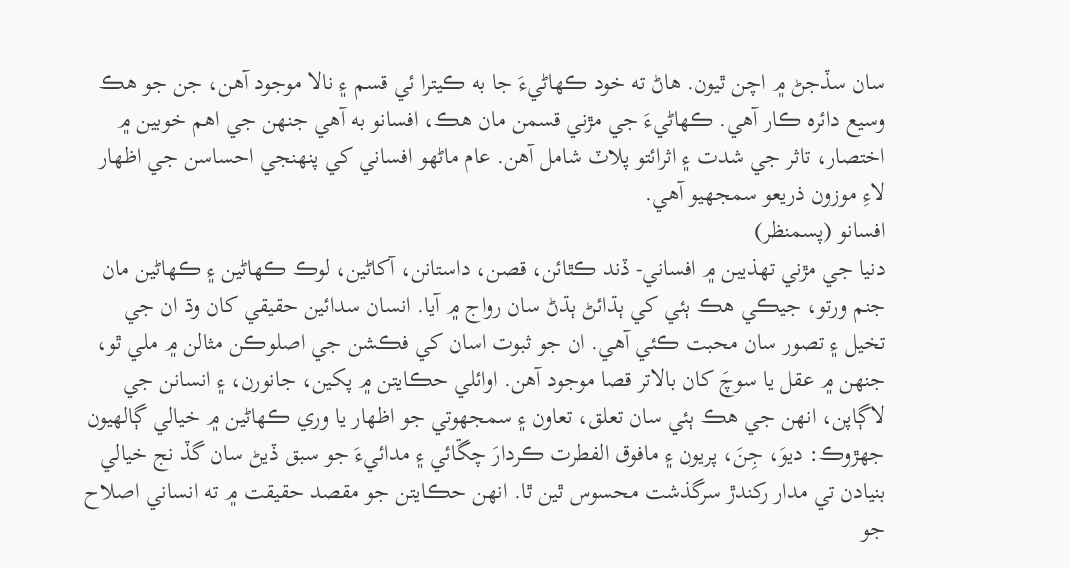سان سڏجڻ ۾ اچن ٿيون. ھاڻ ته خود ڪھاڻيءَ جا به ڪيترا ئي قسم ۽ نالا موجود آھن، جن جو ھڪ وسيع دائره ڪار آھي. ڪھاڻيءَ جي مڙني قسمن مان ھڪ، افسانو به آھي جنھن جي اھم خوبين ۾ اختصار، تاثر جي شدت ۽ اثرائتو پلاٽ شامل آھن. عام ماڻهو افساني کي پنھنجي احساسن جي اظھار لاءِ موزون ذريعو سمجهيو آھي.
افسانو (پسمنظر)
دنيا جي مڙني تھذيبن ۾ افساني- ڏند ڪٿائن، قصن، داستانن، آکاڻين، لوڪ ڪھاڻين ۽ ڪھاڻين مان جنم ورتو، جيڪي ھڪ ٻئي کي ٻڌائڻ ٻڌڻ سان رواج ۾ آيا. انسان سدائين حقيقي کان وڌ ان جي تخيل ۽ تصور سان محبت ڪئي آھي. ان جو ثبوت اسان کي فڪشن جي اصلوڪن مثالن ۾ ملي ٿو، جنھن ۾ عقل يا سوچَ کان بالاتر قصا موجود آھن. اوائلي حڪايتن ۾ پکين، جانورن، ۽ انسانن جي لاڳاپن، انهن جي ھڪ ٻئي سان تعلق، تعاون ۽ سمجهوتي جو اظھار يا وري ڪھاڻين ۾ خيالي ڳالهيون جھڙوڪ: ديوَ، جِنَ، پريون ۽ مافوق الفطرت ڪردارَ چڱائي ۽ مدائيءَ جو سبق ڏيڻ سان گڏ نج خيالي بنيادن تي مدار رکندڙ سرگذشت محسوس ٿين ٿا. انھن حڪايتن جو مقصد حقيقت ۾ ته انساني اصلاح جو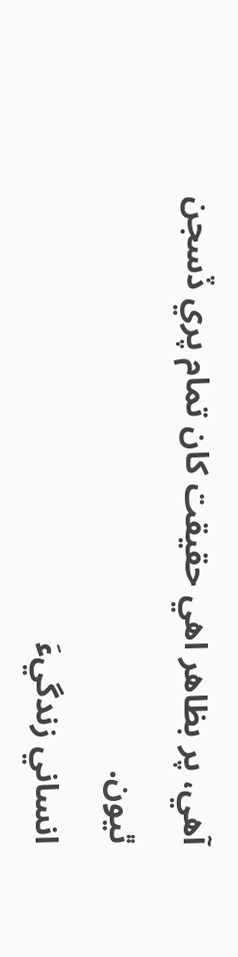آھي، پر بظاھر اھي حقيقت کان تمام پري ڏسجن ٿيون.
انساني زندگيءَ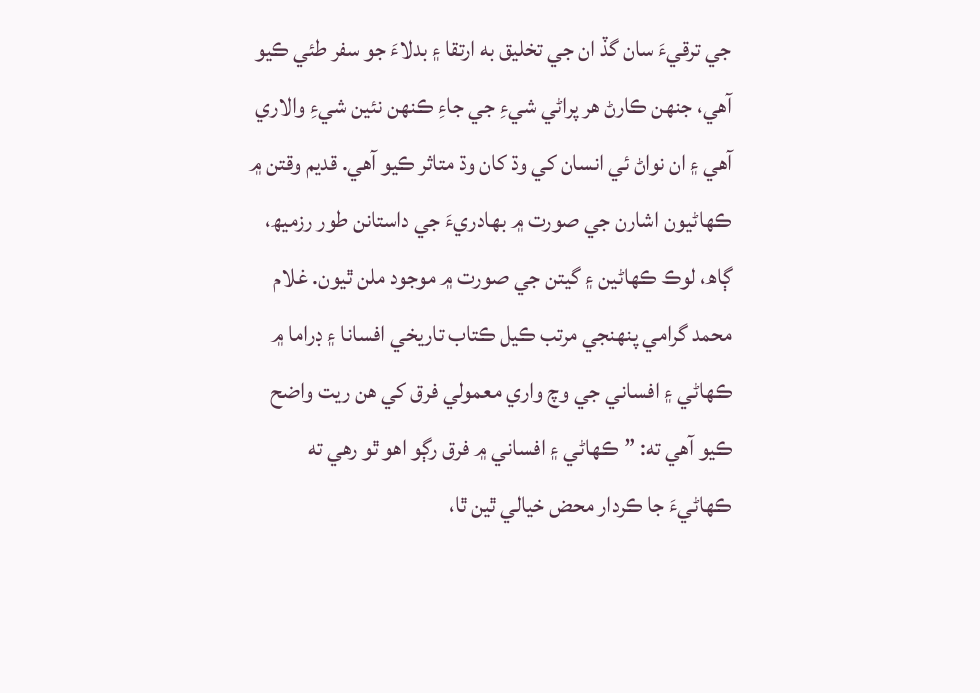جي ترقيءَ سان گڏ ان جي تخليق به ارتقا ۽ بدلاءَ جو سفر طئي ڪيو آھي، جنھن ڪارڻ ھر پراڻي شيءِ جي جاءِ ڪنھن نئين شيءِ والاري آھي ۽ ان نواڻ ئي انسان کي وڌ کان وڌ متاثر ڪيو آھي. قديم وقتن ۾ ڪھاڻيون اشارن جي صورت ۾ بھادريءَ جي داستانن طور رزميھ، ڳاھ، لوڪ ڪھاڻين ۽ گيتن جي صورت ۾ موجود ملن ٿيون. غلام محمد گرامي پنھنجي مرتب ڪيل ڪتاب تاريخي افسانا ۽ ڊراما ۾ ڪھاڻي ۽ افساني جي وچ واري معمولي فرق کي ھن ريت واضح ڪيو آھي ته: ”ڪھاڻي ۽ افساني ۾ فرق رڳو اھو ٿو رھي ته ڪھاڻيءَ جا ڪردار محض خيالي ٿين ٿا،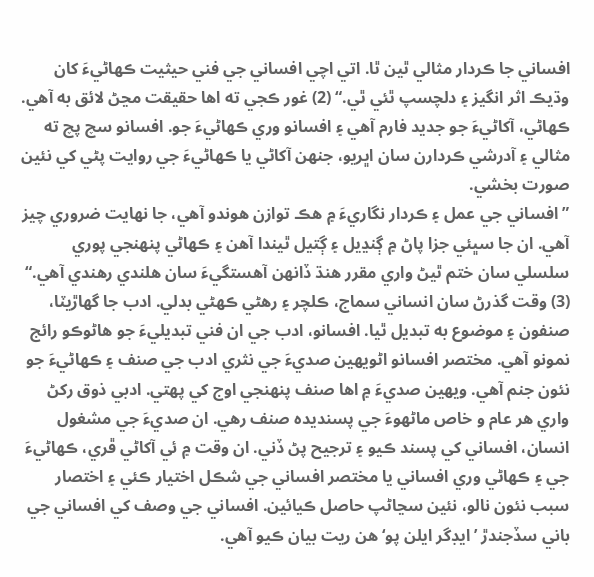افساني جا ڪردار مثالي ٿين ٿا. اتي اچي افساني جي فني حيثيت ڪھاڻيءَ کان وڌيڪ اثر انگيز ۽ دلچسپ ٿئي ٿي.“ (2) غور ڪجي ته اھا حقيقت مڃڻ لائق به آھي. ڪھاڻي، آکاڻيءَ جو جديد فارم آھي ۽ افسانو وري ڪھاڻيءَ جو. افسانو سچ پچ ته مثالي ۽ آدرشي ڪردارن سان اڀريو، جنھن آکاڻي يا ڪھاڻيءَ جي روايت پڻي کي نئين صورت بخشي.
”افساني جي عمل ۽ ڪردار نگاريءَ ۾ ھڪ توازن ھوندو آھي، جا نھايت ضروري چيز آھي. ان جا سڀئي جزا پاڻ ۾ ڳنڍيل ۽ ڳتيل ٿيندا آھن ۽ ڪھاڻي پنھنجي پوري سلسلي سان ختم ٿيڻ واري مقرر ھنڌ ڏانهن آھستگيءَ سان ھلندي رھندي آھي.“ (3) وقت گذرڻ سان انساني سماج، ڪلچر ۽ رھڻي ڪھڻي بدلي. ادب جا گهاڙيٽا، صنفون ۽ موضوع به تبديل ٿيا. افسانو، ادب جي ان فني تبديليءَ جو ھاڻوڪو رائج نمونو آھي. مختصر افسانو اڻويھين صديءَ جي نثري ادب جي صنف ۽ ڪھاڻيءَ جو نئون جنم آھي. ويھين صديءَ ۾ اھا صنف پنھنجي اوج کي پھتي. ادبي ذوق رکڻ واري ھر عام و خاص ماڻهوءَ جي پسنديده صنف رھي. ان صديءَ جي مشغول انسان، افساني کي پسند ڪيو ۽ ترجيح پڻ ڏني. ان وقت ۾ ئي آکاڻي ڦري، ڪھاڻيءَ جي ۽ ڪھاڻي وري افساني يا مختصر افساني جي شڪل اختيار ڪئي ۽ اختصار سبب نئون نالو، نئين سڃاڻپ حاصل ڪيائين. افساني جي وصف کي افساني جي باني سڏجندڙ ’ايڊگر ايلن پو‘ هن ريت بيان ڪيو آھي.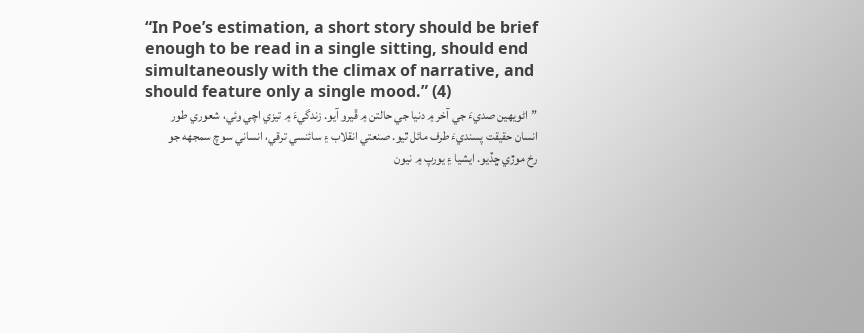“In Poe’s estimation, a short story should be brief enough to be read in a single sitting, should end simultaneously with the climax of narrative, and should feature only a single mood.” (4)
”اڻويھين صديءَ جي آخر ۾ دنيا جي حالتن ۾ ڦيرو آيو. زندگيءَ ۾ تيزي اچي وئي، شعوري طور انسان حقيقت پسنديءَ طرف مائل ٿيو. صنعتي انقلاب ۽ سائنسي ترقي، انساني سوچ سمجهه جو رخ موڙي ڇڏيو. ايشيا ۽ يورپ ۾ نيون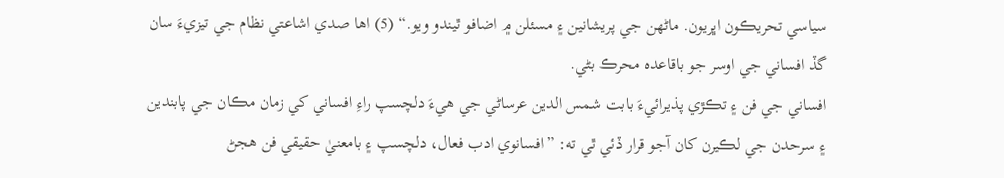سياسي تحريڪون اڀريون. ماڻهن جي پريشانين ۽ مسئلن ۾ اضافو ٿيندو ويو.“ (5) اھا صدي اشاعتي نظام جي تيزيءَ سان گڏ افساني جي اوسر جو باقاعده محرڪ بڻي.
افساني جي فن ۽ تڪڙي پذيرائيءَ بابت شمس الدين عرساڻي جي ھيءَ دلچسپ راءِ افساني کي زمان مڪان جي پابندين ۽ سرحدن جي لڪيرن کان آجو قرار ڏئي ٿي ته: ”افسانوي ادب فعال، دلچسپ ۽ بامعنيٰ حقيقي فن ھجڻ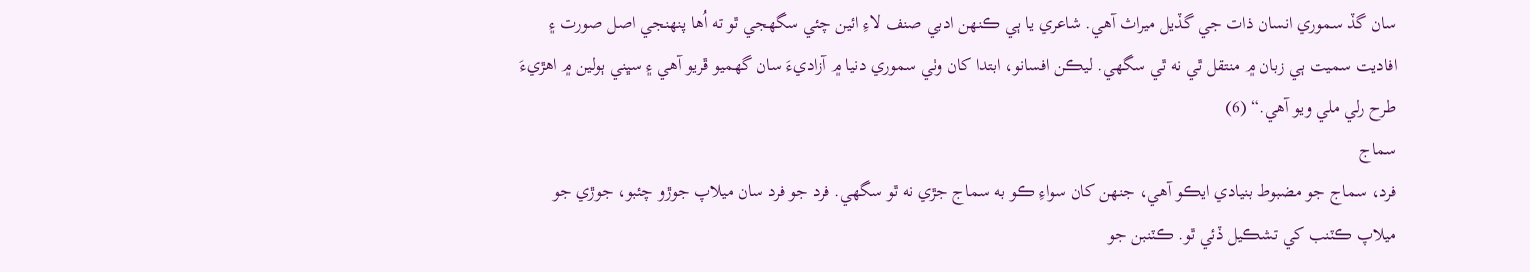سان گڏ سموري انسان ذات جي گڏيل ميراث آھي. شاعري يا ٻي ڪنھن ادبي صنف لاءِ ائين چئي سگهجي ٿو ته اُھا پنھنجي اصل صورت ۽ افاديت سميت ٻي زبان ۾ منتقل ٿي نه ٿي سگهي. ليڪن افسانو، ابتدا کان وٺي سموري دنيا ۾ آزاديءَ سان گهميو ڦريو آھي ۽ سڀني ٻولين ۾ اھڙيءَ طرح رلي ملي ويو آھي.“ (6)
سماج
فرد، سماج جو مضبوط بنيادي ايڪو آھي، جنھن کان سواءِ ڪو به سماج جڙي نه ٿو سگهي. فرد جو فرد سان ميلاپ جوڙو چئبو، جوڙي جو ميلاپ ڪٽنب کي تشڪيل ڏئي ٿو. ڪٽنبن جو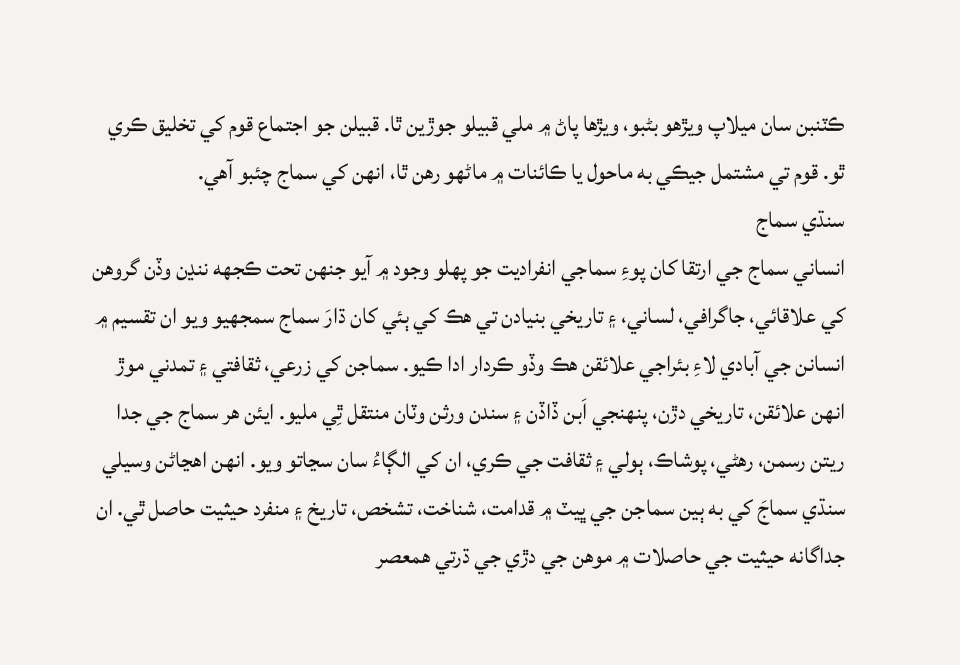ڪٽنبن سان ميلاپ ويڙھو بڻبو، ويڙھا پاڻ ۾ ملي قبيلو جوڙين ٿا. قبيلن جو اجتماع قوم کي تخليق ڪري ٿو. قوم تي مشتمل جيڪي به ماحول يا ڪائنات ۾ ماڻھو رھن ٿا، انھن کي سماج چئبو آھي.
سنڌي سماج
انساني سماج جي ارتقا کان پوءِ سماجي انفراديت جو پھلو وجود ۾ آيو جنھن تحت ڪجهه ننڍن وڏن گروھن کي علاقائي، جاگرافي، لساني، ۽ تاريخي بنيادن تي ھڪ کي ٻئي کان ڌارَ سماج سمجهيو ويو ان تقسيم ۾ انسانن جي آبادي لاءِ بئراجي علائقن ھڪ وڏو ڪردار ادا ڪيو. سماجن کي زرعي، ثقافتي ۽ تمدني موڙ انھن علائقن، تاريخي دڙن، پنھنجي اَبن ڏاڏن ۽ سندن ورثن وٽان منتقل ٿِي مليو. ايئن ھر سماج جي جدا ريتن رسمن، رھڻي، پوشاڪ، ٻولي ۽ ثقافت جي ڪري، ان کي الڳاءُ سان سڃاتو ويو. انهن اھڃاڻن وسيلي سنڌي سماجَ کي به ٻين سماجن جي ڀيٽ ۾ قدامت، شناخت، تشخص، تاريخ ۽ منفرد حيثيت حاصل ٿي. ان جداگانه حيثيت جي حاصلات ۾ موھن جي دڙي جي ڌرتي ھمعصر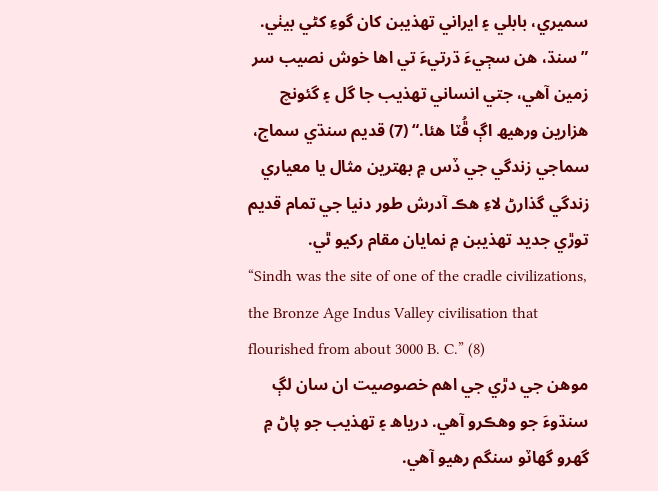سميري، بابلي ۽ ايراني تھذيبن کان گوءِ کڻي بيٺي. ”سنڌ، ھن سڄيءَ ڌرتيءَ تي اھا خوش نصيب سر زمين آھي، جتي انساني تھذيب جا گل ۽ گئونچ ھزارين ورھيھ اڳ ڦُٽا ھئا.“ (7) قديم سنڌي سماج، سماجي زندگي جي ڏس ۾ بھترين مثال يا معياري زندگي گذارڻ لاءِ ھڪ آدرش طور دنيا جي تمام قديم توڙي جديد تھذيبن ۾ نمايان مقام رکيو ٿي.
“Sindh was the site of one of the cradle civilizations, the Bronze Age Indus Valley civilisation that flourished from about 3000 B. C.” (8)
موھن جي دڙي جي اھم خصوصيت ان سان لڳ سنڌوءَ جو وھڪرو آھي. درياھ ۽ تھذيب جو پاڻ ۾ گھرو گهاٽو سنگم رھيو آھي.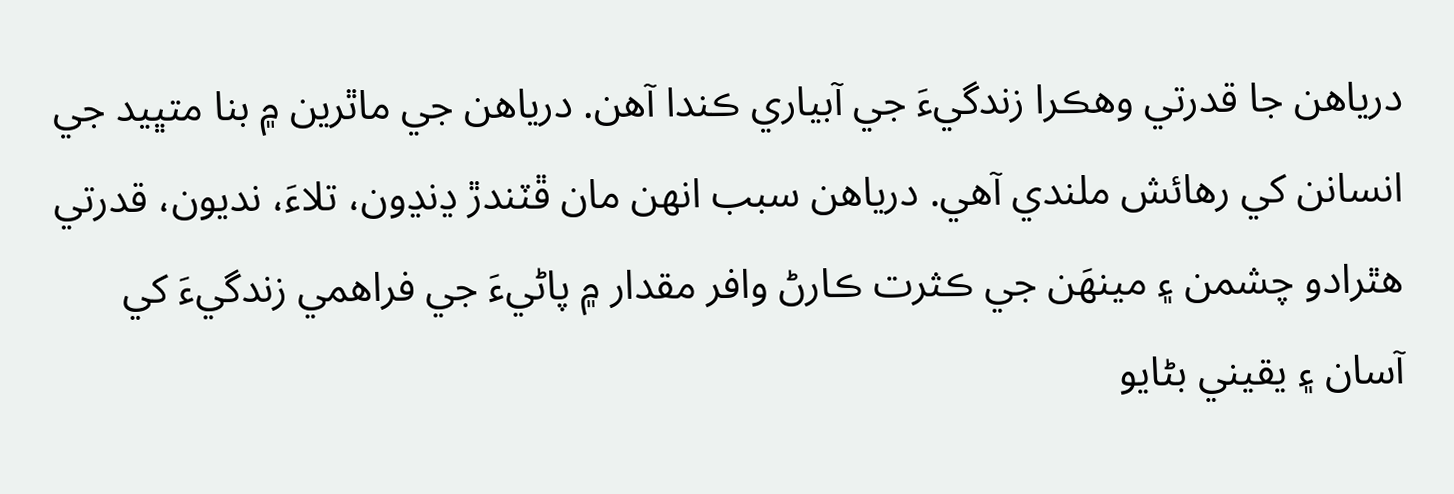درياھن جا قدرتي وھڪرا زندگيءَ جي آبياري ڪندا آھن. درياھن جي ماٿرين ۾ بنا متڀيد جي انسانن کي رهائش ملندي آھي. درياھن سبب انهن مان ڦٽندڙ ڍنڍون، تلاءَ، نديون، قدرتي ھٿرادو چشمن ۽ مينھَن جي ڪثرت ڪارڻ وافر مقدار ۾ پاڻيءَ جي فراھمي زندگيءَ کي آسان ۽ يقيني بڻايو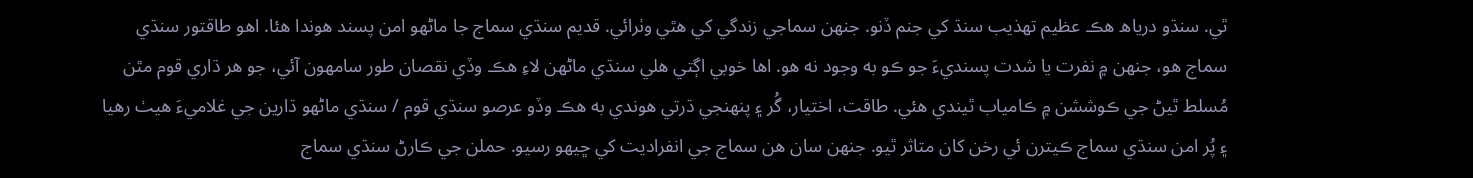ٿي. سنڌو درياھ ھڪ عظيم تھذيب سنڌ کي جنم ڏنو. جنھن سماجي زندگي کي ھٿي وٺرائي. قديم سنڌي سماج جا ماڻھو امن پسند ھوندا ھئا. اھو طاقتور سنڌي سماج ھو، جنھن ۾ نفرت يا شدت پسنديءَ جو ڪو به وجود نه ھو. اھا خوبي اڳتي ھلي سنڌي ماڻھن لاءِ ھڪ وڏي نقصان طور سامھون آئي، جو ھر ڌاري قوم مٿن مُسلط ٿيڻ جي ڪوششن ۾ ڪامياب ٿيندي ھئي. طاقت، اختيار، گُر ۽ پنھنجي ڌرتي ھوندي به ھڪ وڏو عرصو سنڌي قوم / سنڌي ماڻھو ڌارين جي غلاميءَ ھيٺ رھيا ۽ پُر امن سنڌي سماج ڪيترن ئي رخن کان متاثر ٿيو. جنھن سان ھن سماج جي انفراديت کي ڇيھو رسيو. حملن جي ڪارڻ سنڌي سماج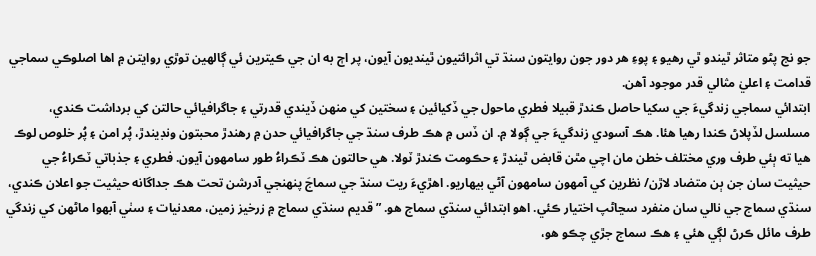جو نج پڻو متاثر ٿيندو ٿي رھيو ۽ پوءِ ھر دور جون روايتون سنڌ تي اثرائتيون ٿينديون آيون، پر اڄ به ان جي ڪيترين ئي ڳالهين توڙي روايتن ۾ اھا اصلوڪي سماجي قدامت ۽ اعليٰ مثالي قدر موجود آھن.
ابتدائي سماجي زندگيءَ جي سکيا حاصل ڪندڙ قبيلا فطري ماحول جي ڏکيائين ۽ سختين کي منهن ڏيندي قدرتي ۽ جاگرافيائي حالتن کي برداشت ڪندي، مسلسل لڏپلاڻ ڪندا رھيا ھئا. ھڪ آسودي زندگيءَ جي ڳولا ۾. ان ڏس ۾ ھڪ طرف سنڌ جي جاگرافيائي حدن ۾ رھندڙ محبتون ونڊيندڙ، پُر امن ۽ پُر خلوص لوڪ ھيا ته ٻئي طرف وري مختلف خطن مان اچي مٿن قابض ٿيندڙ ۽ حڪومت ڪندڙ ٽولا. ھي حالتون ھڪ ٽڪراءُ طور سامھون آيون. فطري ۽ جذباتي ٽڪراءُ جي حيثيت سان جن ٻن متضاد لاڙن/ نظرين کي آمھون سامھون آڻي بيھاريو. اھڙيءَ ريت سنڌ جي سماجَ پنھنجي آدرشن تحت ھڪ جداگانه حيثيت جو اعلان ڪندي، سنڌي سماج جي نالي سان منفرد سڃاڻپ اختيار ڪئي. اھو ابتدائي سنڌي سماج ھو. ”قديم سنڌي سماج ۾ زرخيز زمين، معدنيات ۽ سٺي آبھوا ماڻهن کي زندگي طرف مائل ڪرڻ لڳي ھئي ۽ ھڪ سماج جڙي چڪو ھو،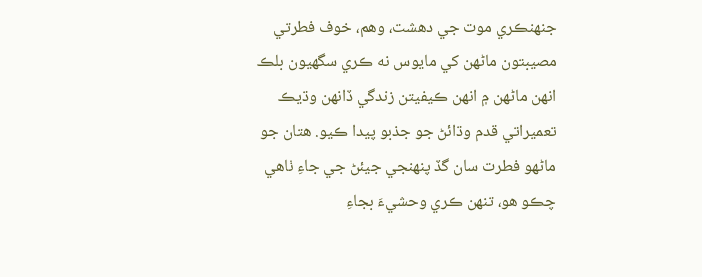جنھنڪري موت جي دھشت، وھم، خوف فطرتي مصيبتون ماڻهن کي مايوس نه ڪري سگهيون بلڪ انھن ماڻهن ۾ انهن ڪيفيتن زندگي ڏانھن وڌيڪ تعميراتي قدم وڌائڻ جو جذبو پيدا ڪيو. ھتان جو ماڻهو فطرت سان گڏ پنھنجي جيئڻ جي جاءِ ٺاھي چڪو ھو، تنھن ڪري وحشيءَ بجاءِ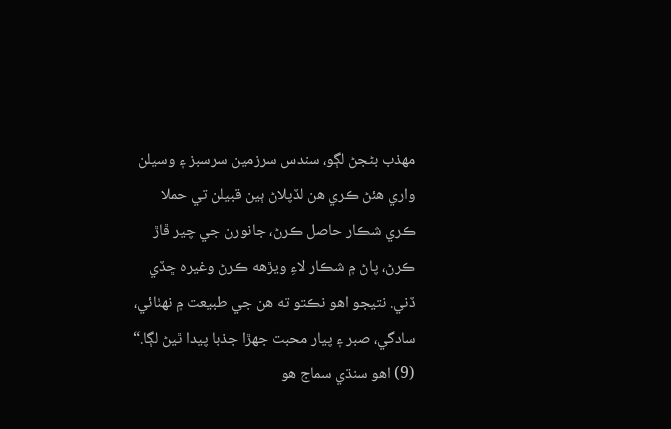مھذب بڻجڻ لڳو، سندس سرزمين سرسبز ۽ وسيلن واري ھئڻ ڪري ھن لڏپلاڻ ٻين قبيلن تي حملا ڪري شڪار حاصل ڪرڻ، جانورن جي چير ڦاڙ ڪرڻ، پاڻ ۾ شڪار لاءِ ويڙھه ڪرڻ وغيره ڇڏي ڏني. نتيجو اھو نڪتو ته ھن جي طبيعت ۾ نھٺائي، سادگي، صبر ۽ پيار محبت جھڙا جذبا پيدا ٿيڻ لڳا.“ (9) اهو سنڌي سماج هو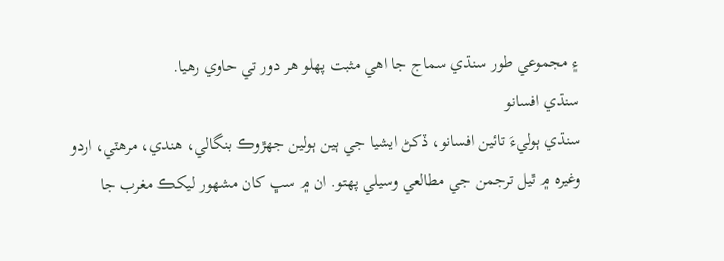۽ مجموعي طور سنڌي سماج جا اھي مثبت پھلو ھر دور تي حاوي رھيا.
سنڌي افسانو
سنڌي ٻوليءَ تائين افسانو، ڏکڻ ايشيا جي ٻين ٻولين جھڙوڪ بنگالي، ھندي، مرھٽي، اردو وغيره ۾ ٿيل ترجمن جي مطالعي وسيلي پھتو. ان ۾ سڀ کان مشھور ليکڪ مغرب جا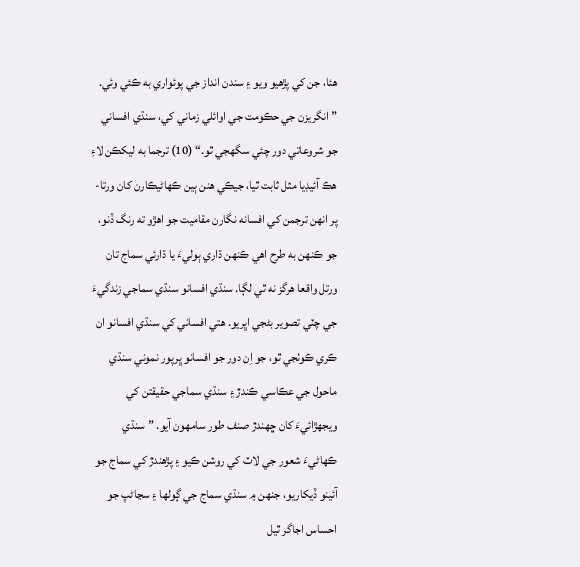ھئا، جن کي پڙھيو ويو ۽ سندن انداز جي پوئواري به ڪئي وئي. ”انگريزن جي حڪومت جي اوائلي زماني کي، سنڌي افساني جو شروعاتي دور چئي سگهجي ٿو.“ (10) ترجما به ليکڪن لاءِ ھڪ آئيڊيا مثل ثابت ٿيا، جيڪي ھنن ٻين ڪھاڻيڪارن کان ورتا- پر انهن ترجمن کي افسانه نگارن مقاميت جو اھڙو ته رنگ ڏنو، جو ڪنھن به طرح اھي ڪنھن ڌاري ٻوليءَ يا ڌارئي سماج تان ورتل واقعا ھرگز نه ٿي لڳا. سنڌي افسانو سنڌي سماجي زندگيءَ جي چٽي تصوير بڻجي اڀريو. ھتي افساني کي سنڌي افسانو ان ڪري ڪوٺجي ٿو، جو اِن دور جو افسانو ڀرپور نموني سنڌي ماحول جي عڪاسي ڪندڙ ۽ سنڌي سماجي حقيقتن کي ويجهڙائيءَ کان ڇهندڙ صنف طور سامھون آيو. ”سنڌي ڪھاڻيءَ شعور جي لاٽ کي روشن ڪيو ۽ پڙھندڙ کي سماج جو آئينو ڏيکاريو، جنھن ۾ سنڌي سماج جي ڳولھا ۽ سڃاڻپ جو احساس اجاگر ٿيل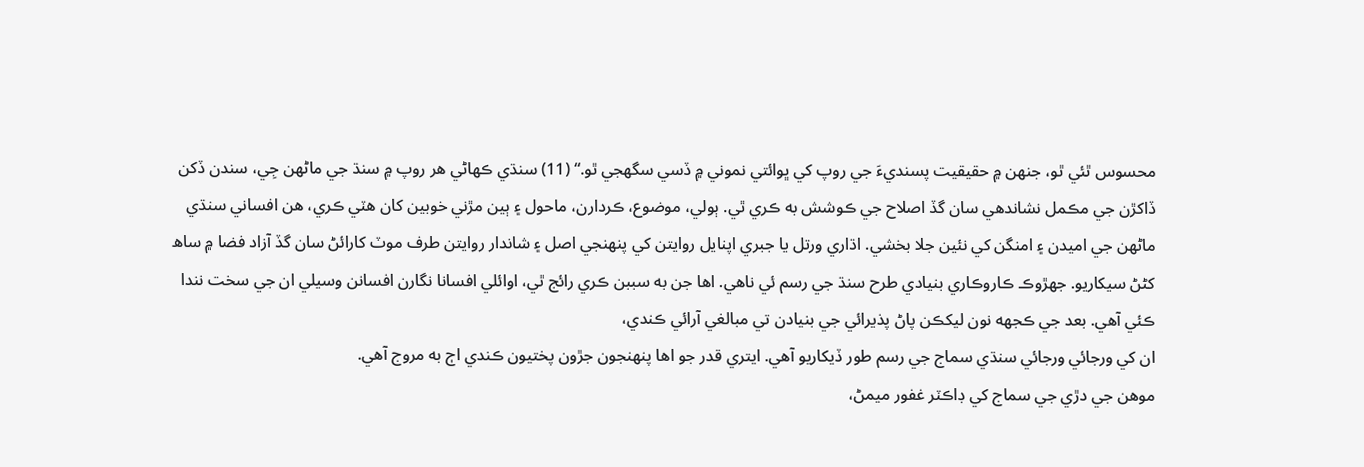محسوس ٿئي ٿو، جنھن ۾ حقيقيت پسنديءَ جي روپ کي ڀوائتي نموني ۾ ڏسي سگهجي ٿو.“ (11) سنڌي ڪھاڻي ھر روپ ۾ سنڌ جي ماڻهن جِي، سندن ڏکن ڏاکڙن جي مڪمل نشاندھي سان گڏ اصلاح جي ڪوشش به ڪري ٿي. ٻولي، موضوع، ڪردارن، ماحول ۽ ٻين مڙني خوبين کان ھٽي ڪري، ھن افساني سنڌي ماڻهن جي اميدن ۽ امنگن کي نئين جلا بخشي. اڌاري ورتل يا جبري اپنايل روايتن کي پنھنجي اصل ۽ شاندار روايتن طرف موٽ کارائڻ سان گڏ آزاد فضا ۾ ساھ کڻڻ سيکاريو. جھڙوڪ ڪاروڪاري بنيادي طرح سنڌ جي رسم ئي ناھي. اھا جن به سببن ڪري رائج ٿي، اوائلي افسانا نگارن افسانن وسيلي ان جي سخت نندا ڪئي آھي. بعد جي ڪجهه نون ليکڪن پاڻ پذيرائي جي بنيادن تي مبالغي آرائي ڪندي،
ان کي ورجائي ورجائي سنڌي سماج جي رسم طور ڏيکاريو آھي. ايتري قدر جو اھا پنھنجون جڙون پختيون ڪندي اڄ به مروج آھي.
موھن جي دڙي جي سماج کي ڊاڪٽر غفور ميمڻ،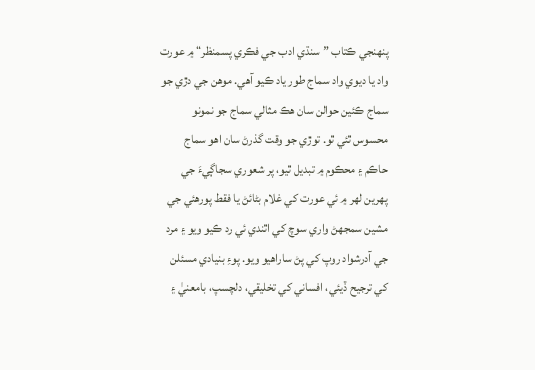پنھنجي ڪتاب ”سنڌي ادب جي فڪري پسمنظر“ ۾ عورت واد يا ديوي واد سماج طور ياد ڪيو آھي. موھن جي دڙي جو سماج ڪئين حوالن سان هڪ مثالي سماج جو نمونو محسوس ٿئي ٿو. توڙي جو وقت گذرڻ سان اھو سماج حاڪم ۽ محڪوم ۾ تبديل ٿيو، پر شعوري سجاڳيءَ جي پھرين لھر ۾ ئي عورت کي غلام بڻائڻ يا فقط پورھئي جي مشين سمجهڻ واري سوچ کي اٿندي ئي رد ڪيو ويو ۽ مرد جي آدرشواد روپ کي پڻ ساراھيو ويو. پوءِ بنيادي مسئلن کي ترجيح ڏيئي، افساني کي تخليقي، دلچسپ، بامعنيٰ ۽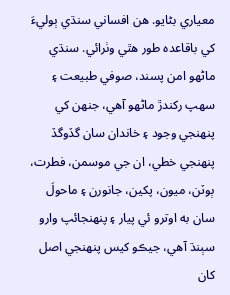معياري بڻايو. ھن افساني سنڌي ٻوليءَ کي باقاعده طور ھٿي وٺرائي. سنڌي ماڻهو امن پسند، صوفي طبيعت ۽ سھپ رکندڙ ماڻهو آھي، جنھن کي پنھنجي وجود ۽ خاندان سان گڏوگڏ پنھنجي خطي، ان جي موسمن، فطرت، ٻوٽن، ميون، پکين، جانورن ۽ ماحولَ سان به اوترو ئي پيار ۽ پنھنجائپ وارو سٻنڌ آھي، جيڪو کيس پنھنجي اصل کان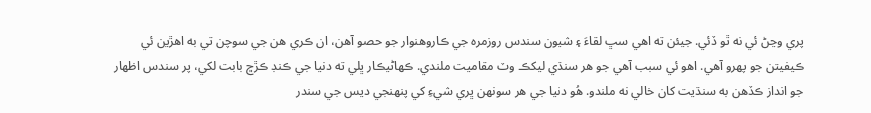پري وڃڻ ئي نه ٿو ڏئي. جيئن ته اھي سڀ لقاءَ ۽ شيون سندس روزمره جي ڪاروھنوار جو حصو آھن، ان ڪري ھن جي سوچن تي به اھڙين ئي ڪيفيتن جو پھرو آھي. اھو ئي سبب آھي جو ھر سنڌي ليکڪ وٽ مقاميت ملندي. ڪھاڻيڪار ڀلي ته دنيا جي ڪنڊ ڪڙڇ بابت لکي، پر سندس اظھار جو انداز ڪڏھن به سنڌيت کان خالي نه ملندو. ھُو دنيا جي ھر سونهن ڀري شيءِ کي پنھنجي ديس جي سندر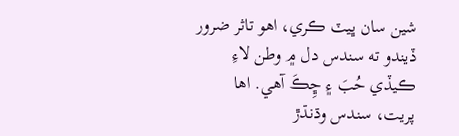شين سان ڀيٽ ڪري، اھو تاثر ضرور ڏيندو ته سندس دل ۾ وطن لاءِ ڪيڏي حُبَ ۽ ڇِڪَ آھي. اھا پريت، سندس وڌنڌڙ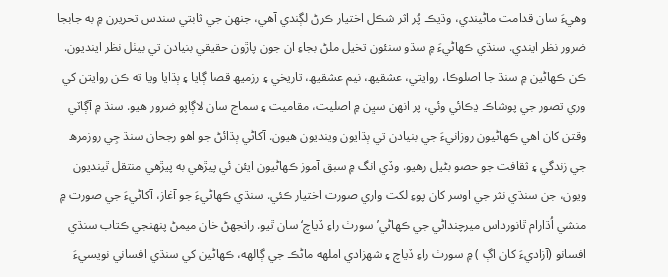وھيءَ سان قدامت ماڻيندي، وڌيڪ پُر اثر شڪل اختيار ڪرڻ لڳندي آھي، جنھن جي ثابتي سندس تحريرن ۾ به جابجا ضرور نظر ايندي. سنڌي ڪھاڻيءَ ۾ سڌو سنئون تخيل ملڻ بجاءِ ان جون پاڙون حقيقي بنيادن تي بيٺل نظر اينديون. ڪن ڪھاڻين ۾ سنڌ جا اصلوڪا، روايتي، عشقيھ، نيم عشقيھ، تاريخي ۽ رزميھ قصا ڳايا ۽ ٻڌايا ويا ته ڪن روايتن کي وري تصور جي پوشاڪ ڍڪائي وئي، پر انهن سڀن ۾ اصليت، مقاميت ۽ سماج سان لاڳاپو ضرور ھيو. سنڌ ۾ آڳاٽي وقتن کان اھي ڪھاڻيون روزانيءَ جي بنيادن تي ٻڌايون وينديون ھيون. آکاڻي ٻڌائڻ جو اھو رجحان سنڌ جِي روزمرھ جي زندگي ۽ ثقافت جو حصو بڻيل رھيو. وڏي انگ ۾ سبق آموز ڪھاڻيون ايئن ئي پيڙهي به پيڙهي منتقل ٿينديون ويون، جن سنڌي نثر جي اوسر کان پوءِ لکت واري صورت اختيار ڪئي. سنڌي ڪھاڻيءَ جو آغاز، آکاڻيءَ جي صورت ۾ منشي اُڌارام ٿانورداس ميرچنداڻي جي ڪھاڻي’سورٺ راءِ ڏياچ‘ سان ٿيو. رانجهڻ خان ميمڻ پنھنجي ڪتاب سنڌي افسانو (آزاديءَ کان اڳ ) ۾ سورٺ راءِ ڏياچ ۽ شھزادي املھه ماڻڪ جي ڳالهه، ڪھاڻين کي سنڌي افساني نويسيءَ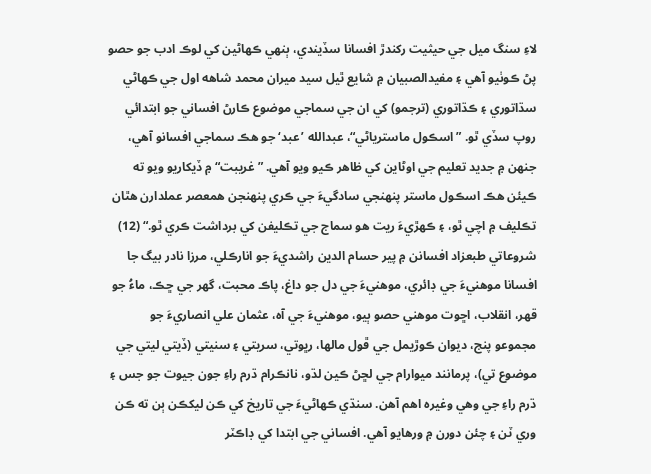لاءِ سنگ ميل جي حيثيت رکندڙ افسانا سڏيندي، ٻنهي ڪھاڻين کي لوڪ ادب جو حصو پڻ ڪوٺيو آھي ۽ مفيدالصبيان ۾ شايع ٿيل سيد ميران محمد شاهه اول جي ڪھاڻي سڌاتوري ۽ ڪڌاتوري (ترجمو) کي ان جي سماجي موضوع ڪارڻ افساني جو ابتدائي روپ سڏي ٿو. ”اسڪول ماسترياڻي“، عبدالله ’عبد‘ جو ھڪ سماجي افسانو آھي، جنھن ۾ جديد تعليم جي اوڻاين کي ظاھر ڪيو ويو آھي. ”غريبت“ ۾ ڏيکاريو ويو ته ڪيئن ھڪ اسڪول ماستر پنھنجي سادگيءَ جي ڪري پنهنجن ھمعصر عملدارن ھٿان تڪليف ۾ اچي ٿو، ۽ ڪھڙيءَ ريت ھو سماج جي تڪليفن کي برداشت ڪري ٿو.“ (12)
شروعاتي طبعزاد افسانن ۾ پير حسام الدين راشديءَ جو انارڪلي، مرزا نادر بيگ جا افسانا موھنيءَ جي ڊائري، موھنيءَ جي دل جو داغ، پاڪ محبت، گهر جي ڇڪ، ماءُ جو قھر، انقلاب، اڇوت موھني حصو ٻيو، موھنيءَ جي آه، عثمان علي انصاريءَ جو مجموعو پنج، ديوان ڪوڙيمل جي ڦول مالھا، رڀوتي، سريتي ۽ سنيتي (ڏيتي ليتي جي موضوع تي)، پرمانند ميوارام جي لڇڻ ڪين لڌو، نانڪرام ڌرم راءِ جون جيوت جو جس ۽ ڌرم راءِ جي وھي وغيره اھم آھن. سنڌي ڪھاڻيءَ جي تاريخ کي ڪن ليکڪن ٻن ته ڪن وري ٽن ۽ چئن دورن ۾ ورھايو آھي. افساني جي ابتدا کي ڊاڪٽر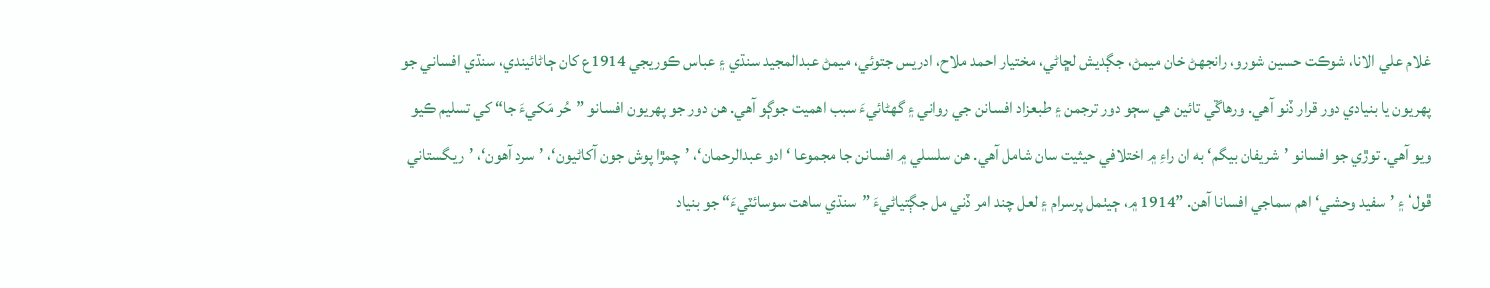غلام علي الانا، شوڪت حسين شورو، رانجهڻ خان ميمڻ، جڳديش لڇاڻي، مختيار احمد ملاح، ادريس جتوئي، ميمڻ عبدالمجيد سنڌي ۽ عباس ڪوريجي 1914ع کان ڄاڻائيندي، سنڌي افساني جو پھريون يا بنيادي دور قرار ڏنو آھي. ورھاڱي تائين ھي سڄو دور ترجمن ۽ طبعزاد افسانن جي رواني ۽ گهڻائيءَ سبب اھميت جوڳو آھي. ھن دور جو پھريون افسانو ”حُر مَکيءَ جا“ کي تسليم ڪيو ويو آھي. توڙي جو افسانو ’شريفان بيگم‘ به ان راءِ ۾ اختلافي حيثيت سان شامل آھي. هن سلسلي ۾ افسانن جا مجموعا ‘ادو عبدالرحمان‘، ’چمڙا پوش جون آکاڻيون‘، ’سرد آھون‘، ’ريگستاني ڦول‘ ۽ ’سفيد وحشي‘ اھم سماجي افسانا آھن. ”1914 ۾، ڄيٺمل پرسرام ۽ لعل چند امر ڏني مل جڳتياڻيءَ ”سنڌي ساھت سوسائٽيءَ“ جو بنياد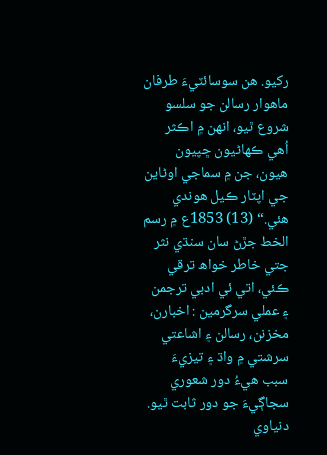رکيو. ھن سوسائٽيءَ طرفان ماھوار رسالن جو سلسو شروع ٿيو، انهن ۾ اڪثر اُھي ڪھاڻيون ڇپيون ھيون، جن ۾ سماجي اوڻاين جي اپٽار ڪيل ھوندي ھئي.“ (13) 1853ع ۾ رسم الخط جڙڻ سان سنڌي نثر جتي خاطر خواھ ترقي ڪئي، اتي ئي ادبي ترجمن ۽ عملي سرگرمين : اخبارن، مخزنن، رسالن ۽ اشاعتي سرشتي ۾ واڌ ۽ تيزيءَ سبب ھيءُ دور شعوري سجاڳيءَ جو دور ثابت ٿيو. دنياوي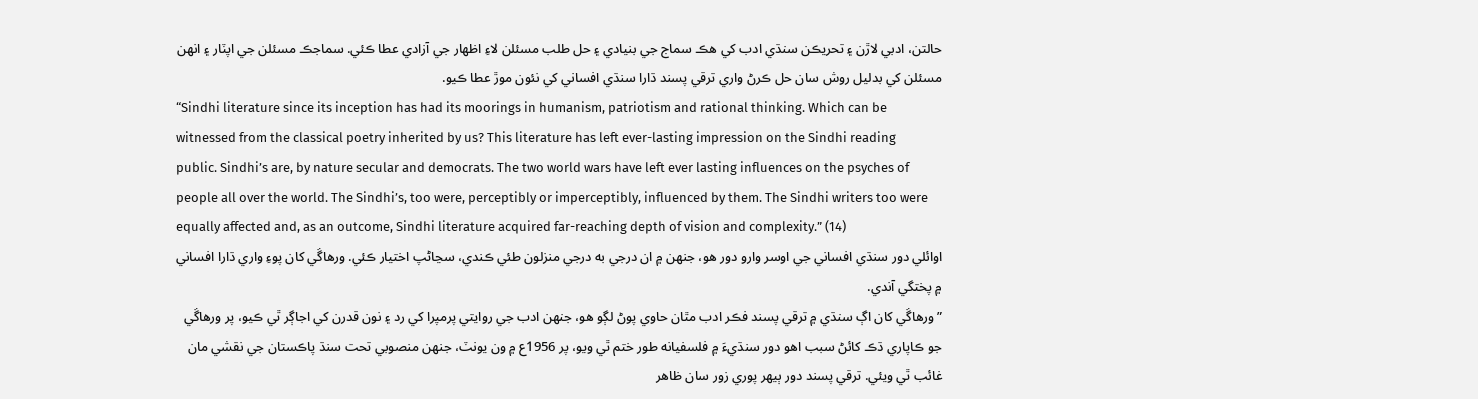حالتن، ادبي لاڙن ۽ تحريڪن سنڌي ادب کي ھڪ سماج جي بنيادي ۽ حل طلب مسئلن لاءِ اظھار جي آزادي عطا ڪئي. سماجڪ مسئلن جي اپٽار ۽ انهن مسئلن کي بدليل روش سان حل ڪرڻ واري ترقي پسند ڌارا سنڌي افساني کي نئون موڙ عطا ڪيو.
“Sindhi literature since its inception has had its moorings in humanism, patriotism and rational thinking. Which can be witnessed from the classical poetry inherited by us? This literature has left ever-lasting impression on the Sindhi reading public. Sindhi’s are, by nature secular and democrats. The two world wars have left ever lasting influences on the psyches of people all over the world. The Sindhi’s, too were, perceptibly or imperceptibly, influenced by them. The Sindhi writers too were equally affected and, as an outcome, Sindhi literature acquired far-reaching depth of vision and complexity.” (14)
اوائلي دور سنڌي افساني جي اوسر وارو دور ھو، جنھن ۾ ان درجي به درجي منزلون طئي ڪندي، سڃاڻپ اختيار ڪئي. ورھاڱي کان پوءِ واري ڌارا افساني ۾ پختگي آندي.
”ورھاڱي کان اڳ سنڌي ۾ ترقي پسند فڪر ادب مٿان حاوي پوڻ لڳو ھو، جنھن ادب جي روايتي پرمپرا کي رد ۽ نون قدرن کي اجاڳر ٿي ڪيو، پر ورھاڱي جو ڪاپاري ڌڪ کائڻ سبب اھو دور سنڌيءَ ۾ فلسفيانه طور ختم ٿي ويو، پر 1956ع ۾ ون يونٽ، جنھن منصوبي تحت سنڌ پاڪستان جي نقشي مان غائب ٿي ويئي. ترقي پسند دور ٻيھر پوري زور سان ظاھر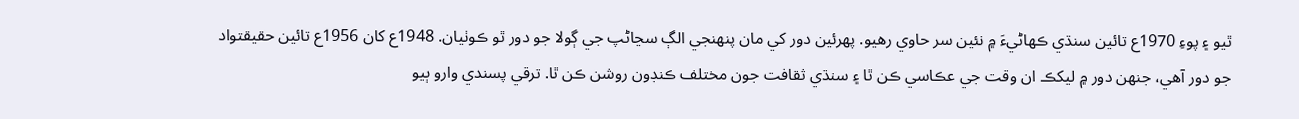ٿيو ۽ پوءِ 1970ع تائين سنڌي ڪھاڻيءَ ۾ نئين سر حاوي رھيو. پھرئين دور کي مان پنھنجي الڳ سڃاڻپ جي ڳولا جو دور ٿو ڪوٺيان. 1948ع کان 1956ع تائين حقيقتواد جو دور آھي، جنھن دور ۾ ليکڪ ان وقت جي عڪاسي ڪن ٿا ۽ سنڌي ثقافت جون مختلف ڪنڊون روشن ڪن ٿا. ترقي پسندي وارو ٻيو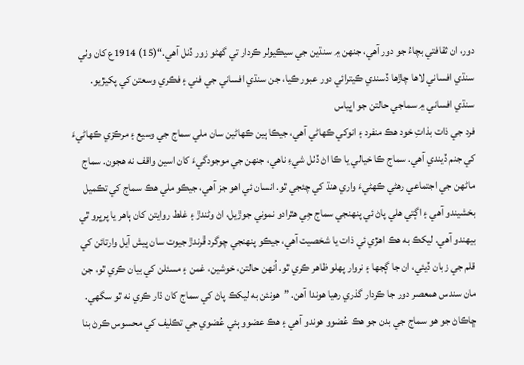دور، ان ثقافتي بچاءُ جو دور آھي، جنھن ۾ سنڌين جي سيڪيولر ڪردار تي گهڻو زور ڏنل آھي.“(15) 1914ع کان وٺي سنڌي افساني لاھا چاڙھا ڏسندي ڪيترائي دور عبور ڪيا، جن سنڌي افساني جي فني ۽ فڪري وسعتن کي پکيڙيو.
سنڌي افساني ۾ سماجي حالتن جو اڀياس
فرد جي ذات بذاتِ خود ھڪ منفرد ۽ انوکي ڪھاڻي آھي، جيڪا ٻين ڪھاڻين سان ملي سماج جي وسيع ۽ مرڪزي ڪھاڻيءَ کي جنم ڏيندي آھي. سماج ڪا خيالي يا ڪا اڻ ڏٺل شيءِ ناھي، جنھن جي موجودگيءَ کان اسين واقف نه ھجون. سماج ماڻهن جي اجتماعي رھڻي ڪھڻيءَ واري ھنڌ کي چئجي ٿو. انسان ئي اھو جز آھي، جيڪو ملي ھڪ سماج کي تڪميل بخشيندو آھي ۽ اڳتي ھلي پاڻ ئي پنھنجي سماج جِي ھٿرادو نموني جوڙيل، اڻ وڻندڙ ۽ غلط روايتن کان ٻاھر يا پرڀرو ٿي بيھندو آھي. ليکڪ به ھڪ اھڙي ئي ذات يا شخصيت آھي، جيڪو پنھنجي چوگرد ڦرندڙ جيوت سان پيش آيل وارتائن کي قلم جي زبان ڏيئي، ان جا ڳجها ۽ نروار پھلو ظاھر ڪري ٿو. اُنهن حالتن، خوشين، غمن ۽ مسئلن کي بيان ڪري ٿو، جن مان سندس ھمعصر دور جا ڪردار گذري رھيا ھوندا آھن. ”هونئن به ليکڪ پاڻ کي سماج کان ڌار ڪري نه ٿو سگهي. ڇاڪاڻ جو ھو سماج جي بدن جو ھڪ عُضوو ھوندو آھي ۽ ھڪ عضوو ٻئي عُضوي جي تڪليف کي محسوس ڪرڻ بنا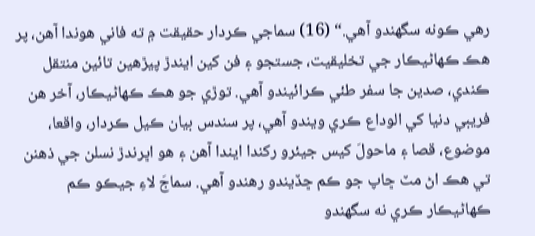رھي ڪونه سگهندو آھي.“ (16) سماجي ڪردار حقيقت ۾ ته فاني ھوندا آھن، پر ھڪ ڪھاڻيڪار جي تخليقيت، جستجو ۽ فن کين ايندڙ پيڙھين تائين منتقل ڪندي، صدين جا سفر طئي ڪرائيندو آھي. توڙي جو ھڪ ڪھاڻيڪار، آخر ھن فريبي دنيا کي الوداع ڪري ويندو آھي، پر سندس بيان ڪيل ڪردار، واقعا، موضوع، قصا ۽ ماحولَ کيس جيئرو رکندا ايندا آھن ۽ ھو اڀرندڙ نسلن جي ذھنن تي ھڪ اڻ مٽ ڇاپ جو ڪم ڇڏيندو رھندو آھي. سماجَ لاءِ جيڪو ڪم ڪھاڻيڪار ڪري نه سگهندو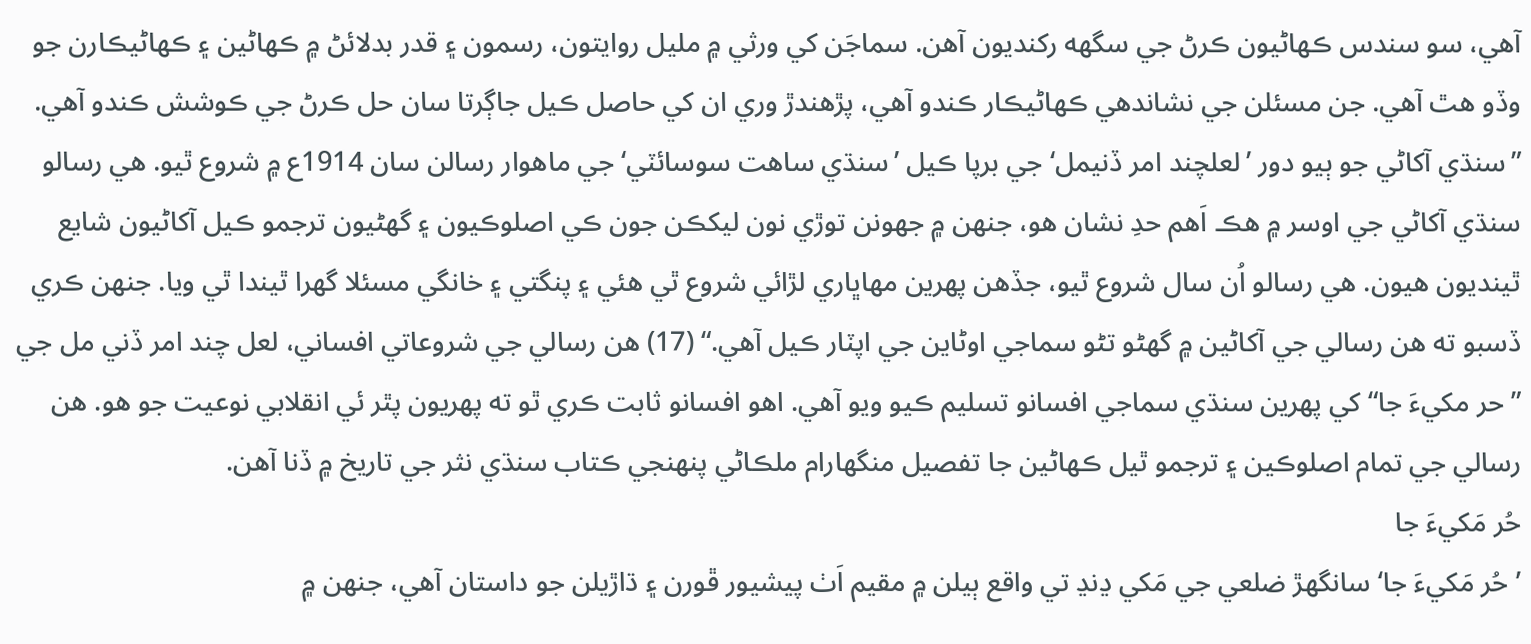آھي، سو سندس ڪھاڻيون ڪرڻ جي سگهه رکنديون آھن. سماجَن کي ورثي ۾ مليل روايتون، رسمون ۽ قدر بدلائڻ ۾ ڪھاڻين ۽ ڪھاڻيڪارن جو وڏو ھٿ آھي. جن مسئلن جي نشاندھي ڪھاڻيڪار ڪندو آھي، پڙھندڙ وري ان کي حاصل ڪيل جاڳرتا سان حل ڪرڻ جي ڪوشش ڪندو آھي.
”سنڌي آکاڻي جو ٻيو دور ’لعلچند امر ڏنيمل‘ جي برپا ڪيل ’سنڌي ساھت سوسائٽي‘ جي ماھوار رسالن سان 1914ع ۾ شروع ٿيو. ھي رسالو سنڌي آکاڻي جي اوسر ۾ ھڪ اَھم حدِ نشان ھو، جنھن ۾ جهونن توڙي نون ليکڪن جون ڪي اصلوڪيون ۽ گهڻيون ترجمو ڪيل آکاڻيون شايع ٿينديون ھيون. ھي رسالو اُن سال شروع ٿيو، جڏھن پھرين مھاڀاري لڙائي شروع ٿي ھئي ۽ پنگتي ۽ خانگي مسئلا گھرا ٿيندا ٿي ويا. جنھن ڪري ڏسبو ته ھن رسالي جي آکاڻين ۾ گهڻو تڻو سماجي اوڻاين جي اپٽار ڪيل آھي.“ (17) ھن رسالي جي شروعاتي افساني، لعل چند امر ڏني مل جي ”حر مکيءَ جا“ کي پھرين سنڌي سماجي افسانو تسليم ڪيو ويو آھي. اھو افسانو ثابت ڪري ٿو ته پھريون پٿر ئي انقلابي نوعيت جو ھو. ھن رسالي جي تمام اصلوڪين ۽ ترجمو ٿيل ڪھاڻين جا تفصيل منگهارام ملڪاڻي پنھنجي ڪتاب سنڌي نثر جي تاريخ ۾ ڏنا آھن.
حُر مَکيءَ جا
’حُر مَکيءَ جا‘ سانگهڙ ضلعي جي مَکي ڍنڍ تي واقع ٻيلن ۾ مقيم اَٺ پيشيور ڦورن ۽ ڌاڙيلن جو داستان آھي، جنھن ۾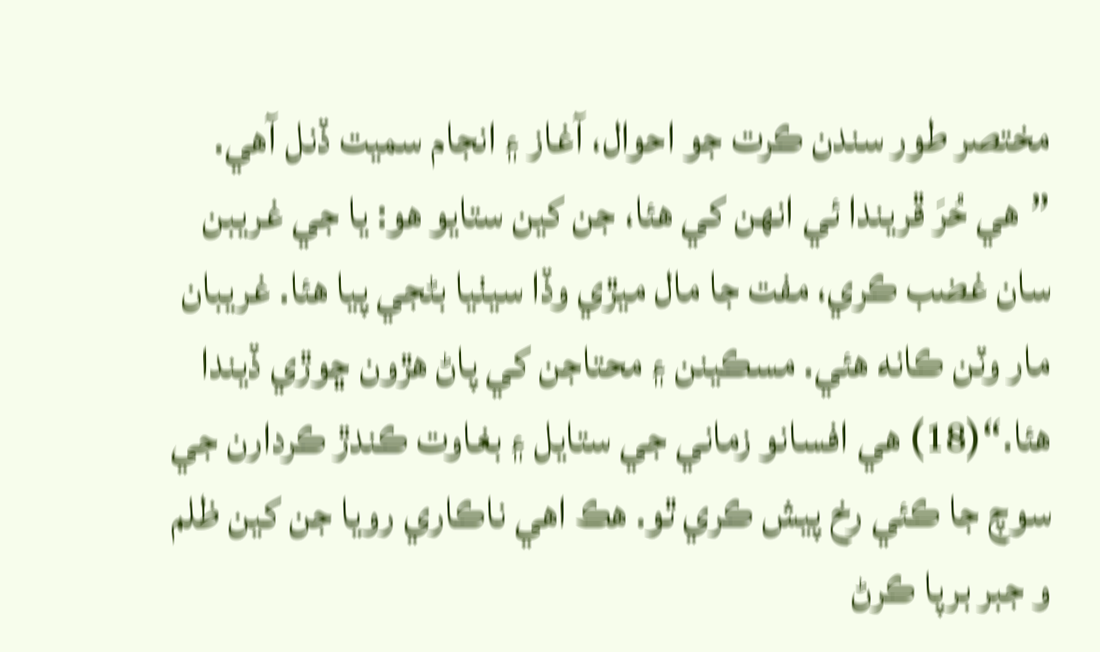مختصر طور سندن ڪرت جو احوال، آغاز ۽ انجام سميت ڏنل آھي. ”ھي حُرَ ڦريندا ئي انهن کي ھئا، جن کين ستايو ھو: يا جي غريبن سان غضب ڪري، مفت جا مال ميڙي وڏا سيٺيا بڻجي پيا ھئا. غريبان مار وٽن ڪانه ھئي. مسڪينن ۽ محتاجن کي پاڻ ھڙون ڇوڙي ڏيندا ھئا.“(18) ھي افسانو زماني جي ستايل ۽ بغاوت ڪندڙ ڪردارن جي سوچ جا ڪئي رخ پيش ڪري ٿو. ھڪ اھي ناڪاري رويا جن کين ظلم و جبر برپا ڪرڻ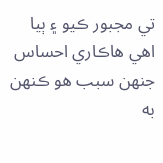تي مجبور ڪيو ۽ ٻيا اھي ھاڪاري احساس جنھن سبب ھو ڪنھن به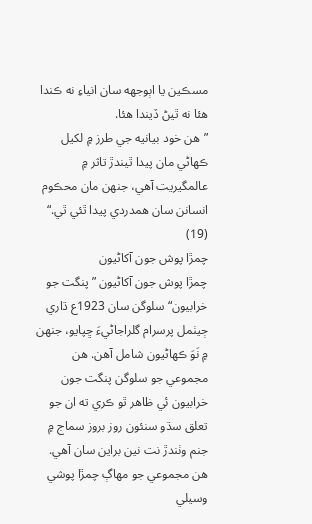مسڪين يا اٻوجهه سان انياءِ نه ڪندا ھئا نه ٿيڻ ڏيندا ھئا.
”ھن خود بيانيه جي طرز ۾ لکيل ڪھاڻي مان پيدا ٿيندڙ تاثر ۾ عالمگيريت آھي، جنھن مان محڪوم انسانن سان ھمدردي پيدا ٿئي ٿي.“ (19)
چمڙا پوش جون آکاڻيون
چمڙا پوش جون آکاڻيون ”پنگت جو خرابيون“ سلوگن سان 1923ع ڌاري ڄيٺمل پرسرام گلراجاڻيءَ ڇپايو، جنھن ۾ نَوَ ڪھاڻيون شامل آھن. ھن مجموعي جو سلوگن پنگت جون خرابيون ئي ظاھر ٿو ڪري ته ان جو تعلق سڌو سنئون روز بروز سماج ۾ جنم وٺندڙ نت نين براين سان آھي. ھن مجموعي جو مھاڳ چمڙا پوشي وسيلي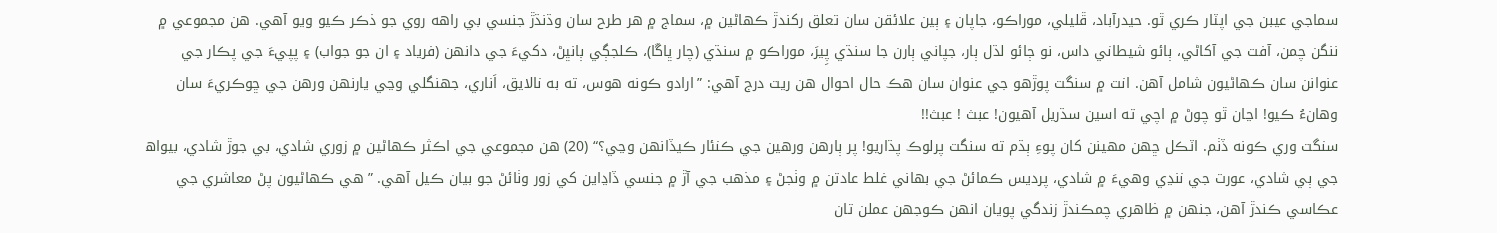سماجي عيبن جي اپٽار ڪري ٿو. حيدرآباد، ڦليلي، موراڪو، جاپان ۽ ٻين علائقن سان تعلق رکندڙ ڪھاڻين ۾، سماج ۾ ھر طرح سان وڌنڌڙ جنسي بي راهه روي جو ذڪر ڪيو ويو آھي. ھن مجموعي ۾ ننگن چمن، آفت جي آکاڻي، ٻائو شيطاني داس، نو ڄائو لڌل ٻار، جپاني ٻارن جا سنڌي پِيرَ، موراڪو ۾ سنڌي (چار ڀاڱا)، ڪلجڳي ٻانڀڻ، دکيءَ جي دانھن (فرياد ۽ ان جو جواب) ۽ پپيءَ جي پڪار جي عنوانن سان ڪھاڻيون شامل آھن. انت ۾ سنگت پوڙھو جي عنوان سان ھڪ حال احوال ھن ريت درج آھي: ”ارادو ڪونه ھوس، ته به نالايق، اَناري، جهنگلي وڃي يارنهن ورھن جي ڇوڪريءَ سان وھانءُ ڪيو! اڃان ٿو چوڻ ۾ اچي ته اسين سڌريل آھيون! عبث ! عبث!!
سنگت وري ڪونه ڏٺم. اٽڪل ڇهن مھينن کان پوءِ ٻڌم ته سنگت پرلوڪ پڌاريو! پر ٻارھن ورھين جي ڪنئار ڪيڏانهن وڃي؟“ (20) ھن مجموعي جي اڪثر ڪھاڻين ۾ زوري شادي، بي جوڙ شادي، بيواھ جي ٻي شادي، عورت جي ننڍي وھيءَ ۾ شادي، پرديس ڪمائڻ جي بهاني غلط عادتن ۾ وٺجڻ ۽ مذھب جي آڙ ۾ جنسي ڏاڍاين کي زور وٺائڻ جو بيان ڪيل آھي. ”ھي ڪھاڻيون پڻ معاشري جي عڪاسي ڪندڙ آھن، جنھن ۾ ظاھري چمڪندڙ زندگي پويان انهن ڪوجهن عملن تان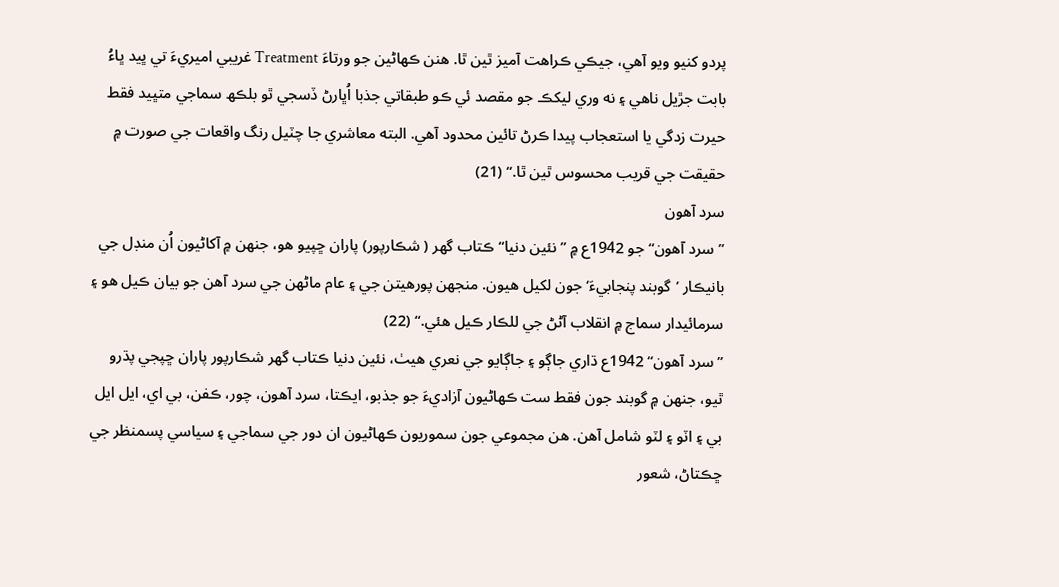پردو کنيو ويو آھي، جيڪي ڪراھت آميز ٿين ٿا. ھنن ڪھاڻين جو ورتاءَ Treatment غريبي اميريءَ تي ڀيد ڀاءُ بابت جڙيل ناھي ۽ نه وري ليکڪ جو مقصد ئي ڪو طبقاتي جذبا اُڀارڻ ڏسجي ٿو بلڪھ سماجي متڀيد فقط حيرت زدگي يا استعجاب پيدا ڪرڻ تائين محدود آھي. البته معاشري جا چٽيل رنگ واقعات جي صورت ۾ حقيقت جي قريب محسوس ٿين ٿا.“ (21)
سرد آھون
”سرد آھون“ جو 1942ع ۾ ”نئين دنيا“ ڪتاب گهر ( شڪارپور) پاران ڇپيو ھو، جنھن ۾ آکاڻيون اُن منڊل جي بانيڪار ’گوبند پنجابيءَ‘ جون لکيل ھيون. منجهن پورھيتن جي ۽ عام ماڻهن جي سرد آھن جو بيان ڪيل ھو ۽ سرمائيدار سماج ۾ انقلاب آڻڻ جي للڪار ڪيل ھئي.“ (22)
”سرد آھون“ 1942ع ڌاري جاڳو ۽ جاڳايو جي نعري ھيٺ، نئين دنيا ڪتاب گهر شڪارپور پاران ڇپجي پڌرو ٿيو، جنھن ۾ گوبند جون فقط ست ڪھاڻيون آزاديءَ جو جذبو، ايڪتا، سرد آھون، چور، ڪفن، بي اي، ايل ايل بي ۽ اٽو ۽ لٽو شامل آھن. ھن مجموعي جون سموريون ڪھاڻيون ان دور جي سماجي ۽ سياسي پسمنظر جي ڇڪتاڻ، شعور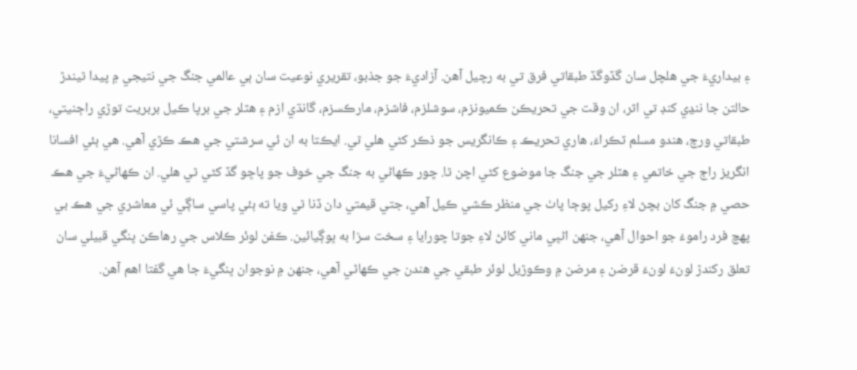۽ بيداريءَ جي ھلچل سان گڏوگڏ طبقاتي فرق تي به رچيل آھن. آزاديءَ جو جذبو، تقريري نوعيت سان ٻي عالمي جنگ جي نتيجي ۾ پيدا ٿيندڙ حالتن جا ننڍي کنڊ تي اثر، ان وقت جي تحريڪن ڪميونزم، سوشلزم، فاشزم، مارڪسزم، گانڌي ازم ۽ ھٽلر جي برپا ڪيل بربريت توڙي راڄنيتي، طبقاتي ورڇ، ھندو مسلم ٽڪراءَ، ھاري تحريڪ ۽ ڪانگريس جو ذڪر کڻي ھلي ٿي. ايڪتا به ان ئي سرشتي جي ھڪ ڪڙي آھي. ھي ٻئي افسانا انگريز راڄ جي خاتمي ۽ ھٽلر جي جنگ جا موضوع کڻي اچن ٿا. چور ڪھاڻي به جنگ جي خوف جو پاڇو گڏ کڻي ٿي ھلي. ان ڪھاڻيءَ جي ھڪ حصي ۾ جنگ کان بچڻ لاءِ رکيل پوڄا پاٺ جي منظر ڪشي ڪيل آھي، جتي قيمتي دان ڏنا ٿي ويا ته ٻئي پاسي ساڳي ئي معاشري جي ھڪ بي پھچ فرد راموءَ جو احوال آھي، جنھن اڻڀي ماني کائڻ لاءِ جوتا چورايا ۽ سخت سزا به ڀوڳيائين. ڪفن لوئر ڪلاس جي رھاڪن ڀنگي قبيلي سان تعلق رکندڙ لونءَ لونءَ قرضن ۽ مرضن ۾ وڪوڙيل لوئر طبقي جي ھندن جي ڪھاڻي آھي، جنھن ۾ نوجوان ڀنگيءَ جا ھي گفتا اھم آھن.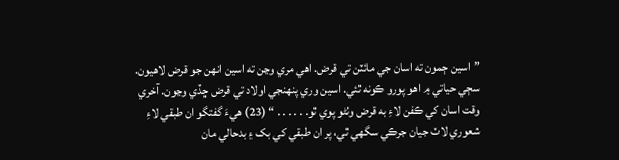”اسين ڄمون ته اسان جي مائٽن تي قرض. اھي مري وڃن ته اسين انهن جو قرض لاھيون. سڄي حياتي ۾ اھو پورو ڪونه ٿئي. اسين وري پنھنجي اولاد تي قرض ڇڏي وڃون. آخري وقت اسان کي ڪفن لاءِ به قرض وٺڻو پوي ٿو. . . . . . “ (23) ھيءَ گفتگو ان طبقي لاءِ شعوري لاٽ جيان جرڪي سگهي ٿي، پر ان طبقي کي بک ۽ بدحالي مان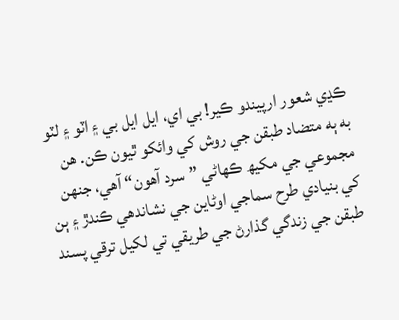ڪڍي شعور ارپيندو ڪير! بي اي، ايل ايل بي ۽ اٽو ۽ لٽو به ٻه متضاد طبقن جي روش کي وائکو ٿيون ڪن. ھن مجموعي جي مکيھ ڪھاڻي ”سرد آھون“ آھي، جنھن کي بنيادي طرح سماجي اوڻاين جي نشاندھي ڪندڙ ۽ ٻن طبقن جي زندگي گذارڻ جي طريقي تي لکيل ترقي پسند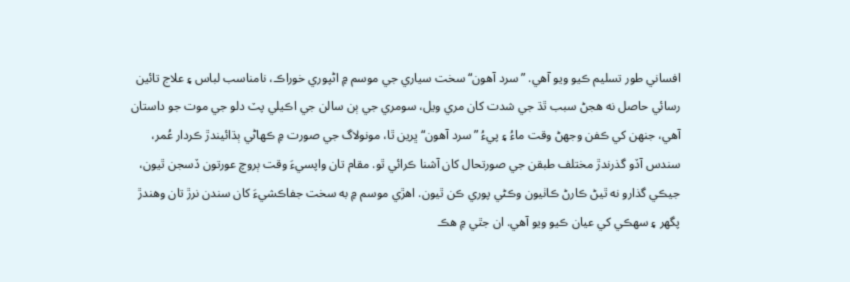افساني طور تسليم ڪيو ويو آھي. ”سرد آھون“ سخت سياري جي موسم ۾ اڻپوري خوراڪ، نامناسب لباس ۽ علاج تائين رسائي حاصل نه ھجڻ سبب ٿڌ جي شدت کان مري ويل، سومري جي ٻن سالن جي اڪيلي پٽ دلو جي موت جو داستان آھي، جنھن کي ڪفن وجهڻ وقت ماءُ ۽ پيءُ ”سرد آھون“ ڀرين ٿا، مونولاگ جي صورت ۾ ڪھاڻي ٻڌائيندڙ ڪردار عُمر، سندس آڏو گذرندڙ مختلف طبقن جي صورتحال کان آشنا ڪرائي ٿو. مقام تان واپسيءَ وقت ٻروچ عورتون ڏسجن ٿيون، جيڪي گذارو نه ٿيڻ ڪارڻ ڪاٺيون وڪڻي پوري ڪن ٿيون. اھڙي موسم ۾ به سخت جفاڪشيءَ کان سندن نرڙ تان وھندڙ پگهر ۽ سھڪي کي عيان ڪيو ويو آھي. ان جٿي ۾ ھڪ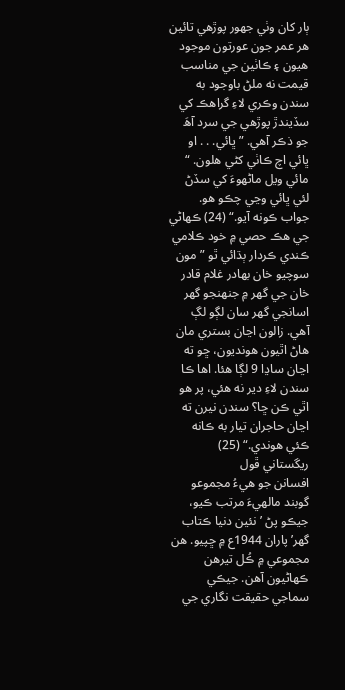ٻار کان وٺي جهور پوڙھي تائين ھر عمر جون عورتون موجود ھيون ۽ ڪاٺين جي مناسب قيمت نه ملڻ باوجود به سندن وڪري لاءِ گراھڪ کي سڏيندڙ پوڙھي جي سرد آھَ جو ذڪر آھي. ”ڀائي. . . او ڀائي اچ ڪاٺي کڻي ھلون. “ مائي ويل ماڻهوءَ کي سڏڻ لئي ڀائي وڃي چڪو ھو. جواب ڪونه آيو.“ (24) ڪھاڻي جي ھڪ حصي ۾ خود ڪلامي ڪندي ڪردار ٻڌائي ٿو ”مون سوچيو خان بهادر غلام قادر خان جي گهر ۾ جنهنجو گهر اسانجي گهر سان لڳو لڳ آھي. زالون اڃان بستري مان ھاڻ اٿيون ھونديون، ڇو ته اڃان ساڍا 9 لڳا ھئا. اھا ڪا سندن لاءِ دير نه ھئي، پر ھو اٿي ڪن ڇا؟ سندن نيرن ته اڃان حاجران تيار به ڪانه ڪئي ھوندي.“ (25)
ريگستاني ڦول
افسانن جو ھيءُ مجموعو گوبند مالهيءَ مرتب ڪيو، جيڪو پڻ ’نئين دنيا ڪتاب گهر’ پاران 1944ع ۾ ڇپيو. ھن مجموعي ۾ ڪُل تيرهن ڪھاڻيون آھن. جيڪي سماجي حقيقت نگاري جي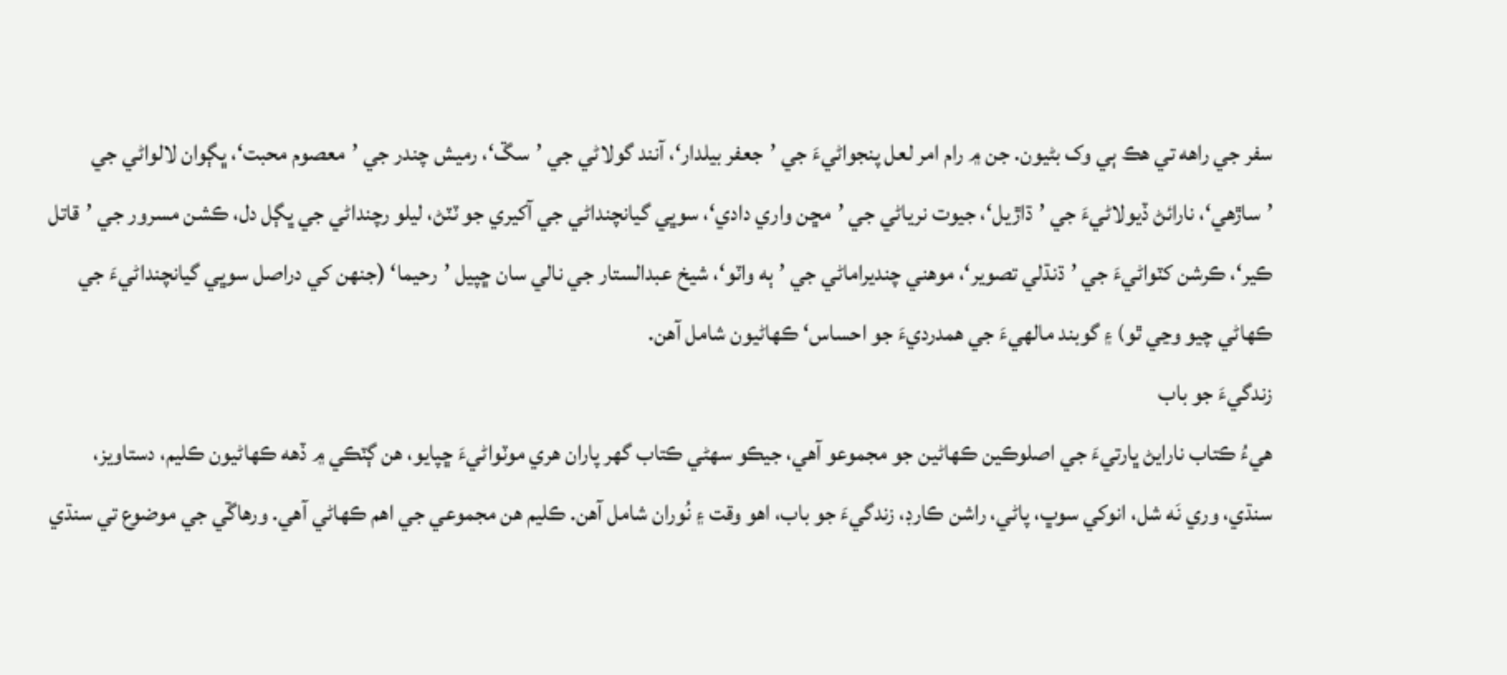سفر جي راهه تي هڪ ٻي وک بڻيون. جن ۾ رام امر لعل پنجواڻيءَ جي ’جعفر بيلدار‘، آنند گولاڻي جي ’سڱ‘، رميش چندر جي ’معصوم محبت‘، ڀڳوان لالواڻي جي ’ساڙھي‘، نارائڻ ڏيولاڻيءَ جي ’ڌاڙيل‘، جيوت نرياڻي جي ’مڇن واري دادي‘، سوڀي گيانچنداڻي جي آکيري جو ٽٽڻ، ليلو رچنداڻي جي ڀڳل دل، ڪشن مسرور جي ’قاتل ڪير‘، ڪرشن کٽواڻيءَ جي ’ڌنڌلي تصوير‘، موھني چنديراماڻي جي ’ٻه واٽو‘، شيخ عبدالستار جي نالي سان ڇپيل ’رحيما‘ (جنھن کي دراصل سوڀي گيانچنداڻيءَ جي ڪھاڻي چيو وڃي ٿو) ۽ گوبند مالھيءَ جي ھمدرديءَ جو احساس‘ ڪھاڻيون شامل آھن.
زندگيءَ جو باب
ھيءُ ڪتاب نارايڻ ڀارتيءَ جي اصلوڪين ڪھاڻين جو مجموعو آھي، جيڪو سھڻي ڪتاب گهر پاران ھري موٽواڻيءَ ڇپايو، ھن ڳٽڪي ۾ ڏهه ڪھاڻيون ڪليم، دستاويز، سنڌي، وري نَه شل، انوکي سوڀ، پاڻي، راشن ڪارڊ، زندگيءَ جو باب، اھو وقت ۽ نُوران شامل آھن. ڪليم ھن مجموعي جي اھم ڪھاڻي آھي. ورھاڱي جي موضوع تي سنڌي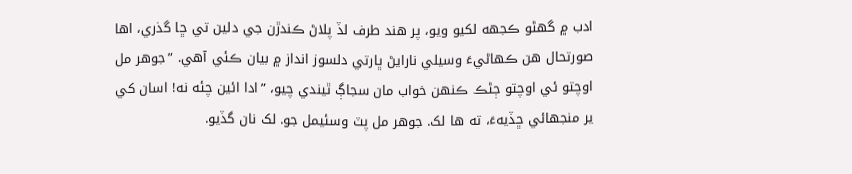ادب ۾ گهڻو ڪجهه لکيو ويو، پر ھند طرف لڏ پلاڻ ڪندڙن جي دلين تي ڇا گذري، اھا صورتحال ھن ڪھاڻيءَ وسيلي نارايڻ ڀارتي دلسوز انداز ۾ بيان ڪئي آھي. ”جوھر مل اوچتو ئي اوچتو ڄڻڪ ڪنھن خواب مان سجاڳ ٿيندي چيو، ”ادا ائين چئه نه! اسان کي ير منجهائي ڇڏيهءَ، ته ھا لک. جوھر مل پٽ وسئيمل جو. لک نان گڏيو.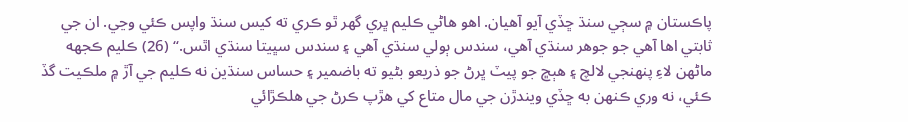پاڪستان ۾ سڄي سنڌ ڇڏي آيو آھيان. اھو ھاڻي ڪليم ڀري گهر ٿو ڪري ته کيس سنڌ واپس ڪئي وڃي. ان جي ثابتي اھا آھي جو جوھر سنڌي آھي، سندس ٻولي سنڌي آھي ۽ سندس سڀيتا سنڌي اٿس.“ (26) ڪليم ڪجهه ماڻھن لاءِ پنھنجي لالچ ۽ ھٻڇ جو پيٽ ڀرڻ جو ذريعو بڻيو ته باضمير ۽ حساس سنڌين نه ڪليم جي آڙ ۾ ملڪيت گڏ ڪئي، نه وري ڪنھن به ڇڏي ويندڙن جي مال متاع کي ھڙپ ڪرڻ جي ھلڪڙائي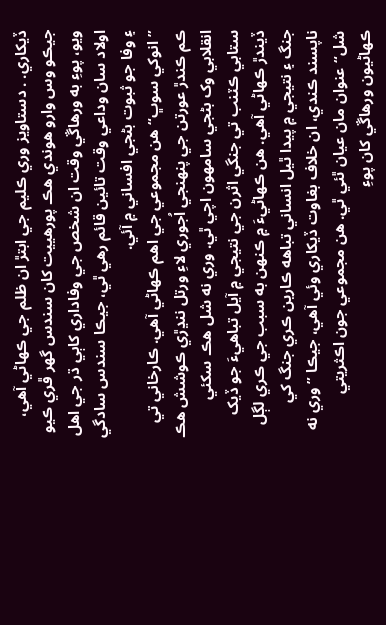ڏيکاري. . دستاويز وري ڪليم جي ابتڙ ان ظلم جي ڪھاڻي آھي، جيڪو وس وارو ھوندي ھڪ پورھييت کان سندس گهر ڦري ڪيو ويو، پوءِ به ورھاڱي وقت ان شخص جي وفاداري کاٻي ڌر جي اھل اولاد سان وداعي وقت تائين قائم رھي ٿي، جيڪا سندس سادگي ۽ وفا جو ثبوت بڻجي افساني ۾ آئي.
”انوکي سوڀ“ ھن مجموعي جي اھم ڪھاڻي آھي. ڪارخاني تي ڪم ڪندڙ عورتن جي پنھنجي اُجوري لاءِ ورتل ننڍڙي ڪوشش ھڪ انقلابي وک بڻجي سامھون اچي ٿي. وري نه شل ھڪ سکئي ستابي ڪٽنب تي جنگي اثرن جي نتيجي ۾ آيل تباھيءَ جو ڏيک ڏيندڙ ڪھاڻي آھي. ھن ڪھاڻيءَ ۾ ڪنھن به سبب جي ڪري لڳل جنگ ۽ نتيجي ۾ پيدا ٿيل انساني تباهه ڪارين ڪري جنگ کي ناپسند ڪندي، ان خلاف بغاوت ڏيکاري وئي آھي، جيڪا ”وري نه شل“ عنوان مان عيان ٿئي ٿي. ھن مجموعي جون اڪثريتي ڪھاڻيون ورهاڱي کان پوءِ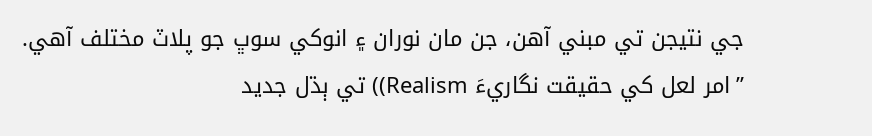جي نتيجن تي مبني آھن، جن مان نوران ۽ انوکي سوڀ جو پلاٽ مختلف آھي.
”امر لعل کي حقيقت نگاريءَ Realism)) تي ٻڌل جديد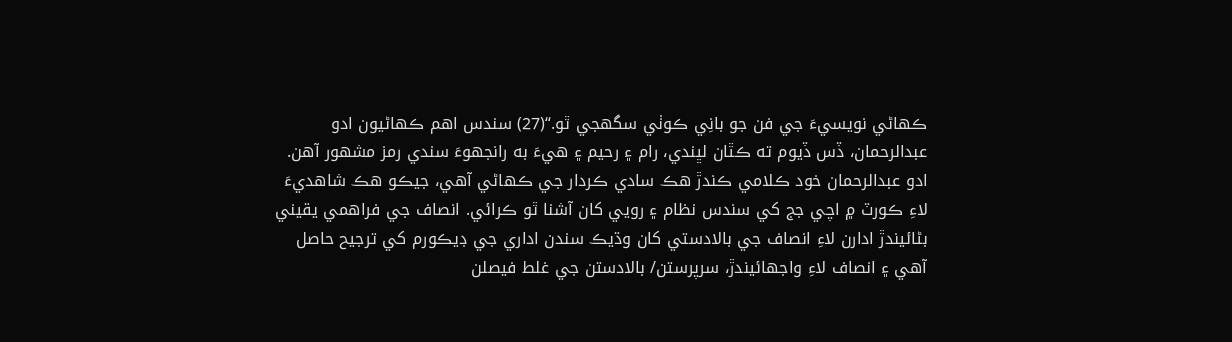ڪھاڻي نويسيءَ جي فن جو بانِي ڪوٺي سگهجي ٿو.“(27) سندس اھم ڪھاڻيون ادو عبدالرحمان، ڏس ڏيوم ته ڪٿان لڀندي، رام ۽ رحيم ۽ ھيءَ به رانجهوءَ سندي رمز مشھور آھن. ادو عبدالرحمان خود ڪلامي ڪندڙ ھڪ سادي ڪردار جي ڪھاڻي آھي، جيڪو ھڪ شاھديءَ لاءِ ڪورٽ ۾ اچي جج کي سندس نظام ۽ رويي کان آشنا ٿو ڪرائي. انصاف جي فراهمي يقيني بڻائيندڙ ادارن لاءِ انصاف جي بالادستي کان وڌيڪ سندن اداري جي ڊيڪورم کي ترجيح حاصل آهي ۽ انصاف لاءِ واجهائيندڙ، سرپرستن/ بالادستن جي غلط فيصلن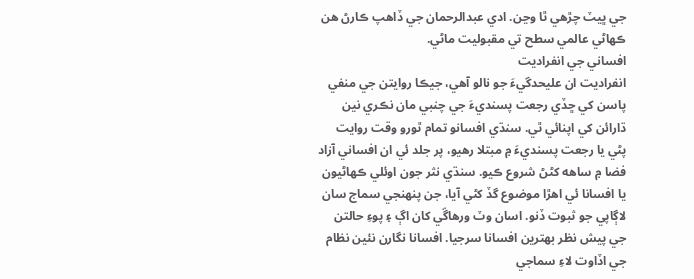جي ڀيٽ چڙهي ٿا وڃن. ادي عبدالرحمان جي ڏاهپ ڪارڻ ھن ڪھاڻي عالمي سطح تي مقبوليت ماڻي.
افساني جي انفراديت
انفراديت ان عليحدگيءَ جو نالو آهي، جيڪا روايتن جي منفي پاسن کي ڇڏي رجعت پسنديءَ جي چنبي مان نڪري نين ڌارائن کي اپنائي ٿي. سنڌي افسانو تمام ٿورو وقت روايت پڻي يا رجعت پسنديءَ ۾ مبتلا رھيو، پر جلد ئي ان افساني آزاد فضا ۾ ساهه کڻڻ شروع ڪيو. سنڌي نثر جون اوئلي ڪھاڻيون يا افسانا ئي اھڙا موضوع گڏ کڻي آيا، جن پنھنجي سماج سان لاڳاپي جو ثبوت ڏنو. اسان وٽ ورھاڱي کان اڳ ۽ پوءِ حالتن جي پيش نظر بھترين افسانا سرجيا. افسانا نگارن نئين نظام جي اڏاوت لاءِ سماجي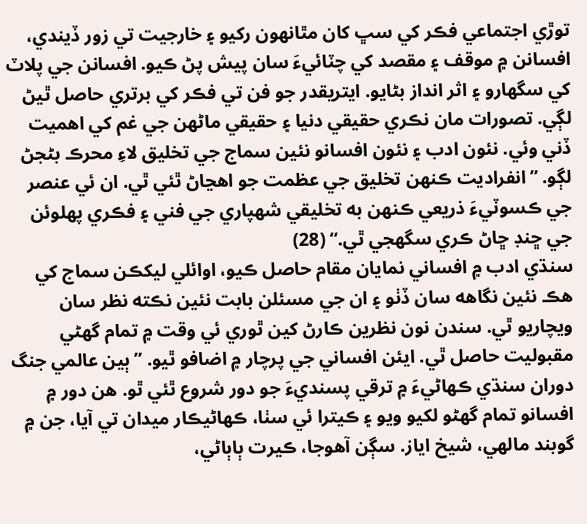توڙي اجتماعي فڪر کي سڀ کان مٿانھون رکيو ۽ خارجيت تي زور ڏيندي، افسانن ۾ موقف ۽ مقصد کي چٽائيءَ سان پيش پڻ ڪيو. افسانن جي پلاٽ کي سگهارو ۽ اثر انداز بڻايو. ايتريقدر جو فن تي فڪر کي برتري حاصل ٿيڻ لڳي. تصورات مان نڪري حقيقي دنيا ۽ حقيقي ماڻهن جي غم کي اھميت ڏني وئي. نئون ادب ۽ نئون افسانو نئين سماج جي تخليق لاءِ محرڪ بڻجڻ لڳو. ”انفراديت ڪنھن تخليق جي عظمت جو اهڃاڻ ٿئي ٿي. ان ئي عنصر جي ڪسوٽيءَ ذريعي ڪنھن به تخليقي شھپاري جي فني ۽ فڪري پھلوئن جي ڇنڊ ڇاڻ ڪري سگهجي ٿي.“ (28)
سنڌي ادب ۾ افساني نمايان مقام حاصل ڪيو، اوائلي ليکڪن سماج کي ھڪ نئين نگاهه سان ڏٺو ۽ ان جي مسئلن بابت نئين نڪته نظر سان ويچاريو ٿي. سندن نون نظرين ڪارڻ کين ٿوري ئي وقت ۾ تمام گهڻي مقبوليت حاصل ٿي. ايئن افساني جي پرچار ۾ اضافو ٿيو. ”ٻين عالمي جنگ دوران سنڌي ڪھاڻيءَ ۾ ترقي پسنديءَ جو دور شروع ٿئي ٿو. ھن دور ۾ افسانو تمام گهڻو لکيو ويو ۽ ڪيترا ئي سٺا، ڪھاڻيڪار ميدان تي آيا، جن ۾ گوبند مالھي، شيخ اياز. سڳن آھوجا، ڪيرت ٻاٻاڻي،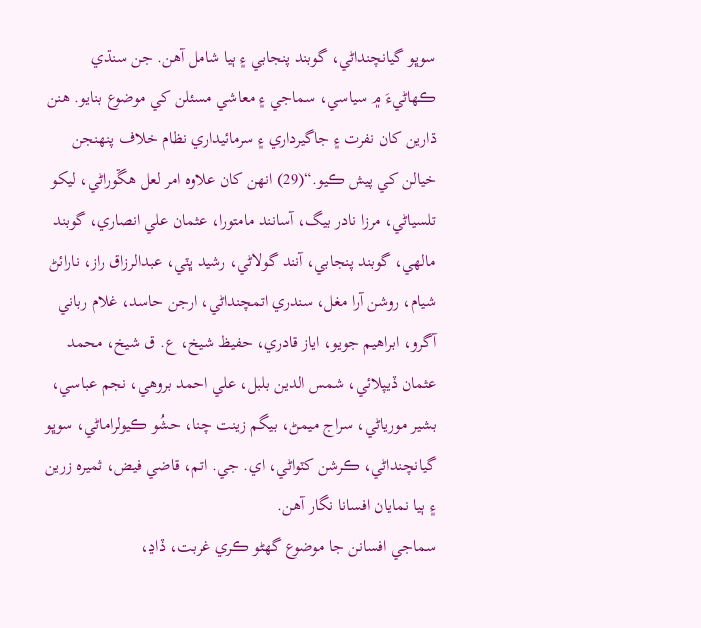سوڀو گيانچنداڻي، گوبند پنجابي ۽ ٻيا شامل آھن. جن سنڌي ڪھاڻيءَ ۾ سياسي، سماجي ۽ معاشي مسئلن کي موضوع بنايو. ھنن ڌارين کان نفرت ۽ جاگيرداري ۽ سرمائيداري نظام خلاف پنھنجن خيالن کي پيش ڪيو.“(29) انهن کان علاوه امر لعل ھڱوراڻي، ليکو تلسياڻي، مرزا نادر بيگ، آسانند مامتورا، عثمان علي انصاري، گوبند مالھي، گوبند پنجابي، آنند گولاڻي، رشيد ڀٽي، عبدالرزاق راز، نارائڻ شيام، روشن آرا مغل، سندري اتمچنداڻي، ارجن حاسد، غلام رباني آگرو، ابراھيم جويو، اياز قادري، حفيظ شيخ، ع. ق شيخ، محمد عثمان ڏيپلائي، شمس الدين بلبل، علي احمد بروھي، نجم عباسي، بشير مورياڻي، سراج ميمڻ، بيگم زينت چنا، حشُو ڪيولراماڻي، سوڀو گيانچنداڻي، ڪرشن کٽواڻي، اي. جي. اتم، قاضي فيض، ثميره زرين ۽ ٻيا نمايان افسانا نگار آھن.
سماجي افسانن جا موضوع گهڻو ڪري غربت، ڏاڍ،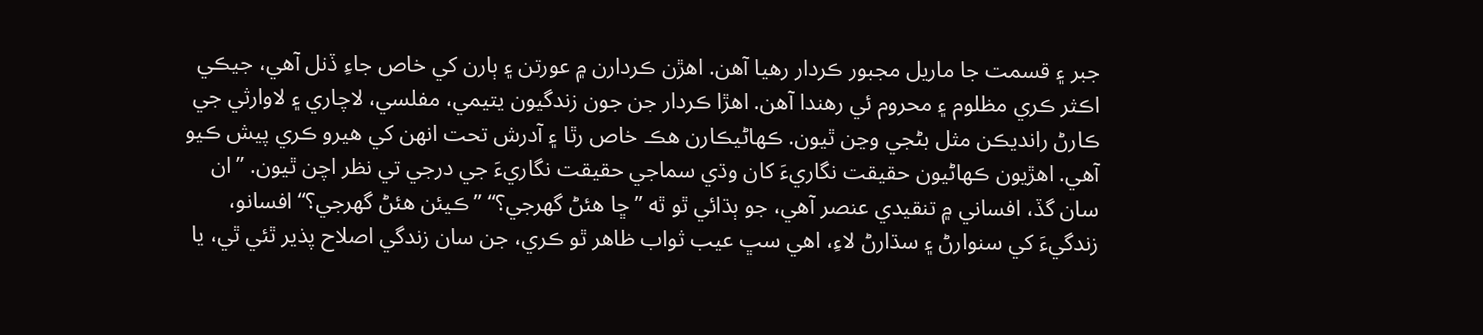جبر ۽ قسمت جا ماريل مجبور ڪردار رھيا آھن. اھڙن ڪردارن ۾ عورتن ۽ ٻارن کي خاص جاءِ ڏنل آھي، جيڪي اڪثر ڪري مظلوم ۽ محروم ئي رھندا آھن. اھڙا ڪردار جن جون زندگيون يتيمي، مفلسي، لاچاري ۽ لاوارثي جي ڪارڻ رانديڪن مثل بڻجي وڃن ٿيون. ڪھاڻيڪارن ھڪ خاص رٿا ۽ آدرش تحت انهن کي ھيرو ڪري پيش ڪيو آھي. اھڙيون ڪھاڻيون حقيقت نگاريءَ کان وڌي سماجي حقيقت نگاريءَ جي درجي تي نظر اچن ٿيون. ”ان سان گڏ، افساني ۾ تنقيدي عنصر آھي، جو ٻڌائي ٿو ٿه ”ڇا ھئڻ گهرجي؟“ ”ڪيئن ھئڻ گهرجي؟“ افسانو، زندگيءَ کي سنوارڻ ۽ سڌارڻ لاءِ، اھي سڀ عيب ثواب ظاھر ٿو ڪري، جن سان زندگي اصلاح پذير ٿئي ٿي، يا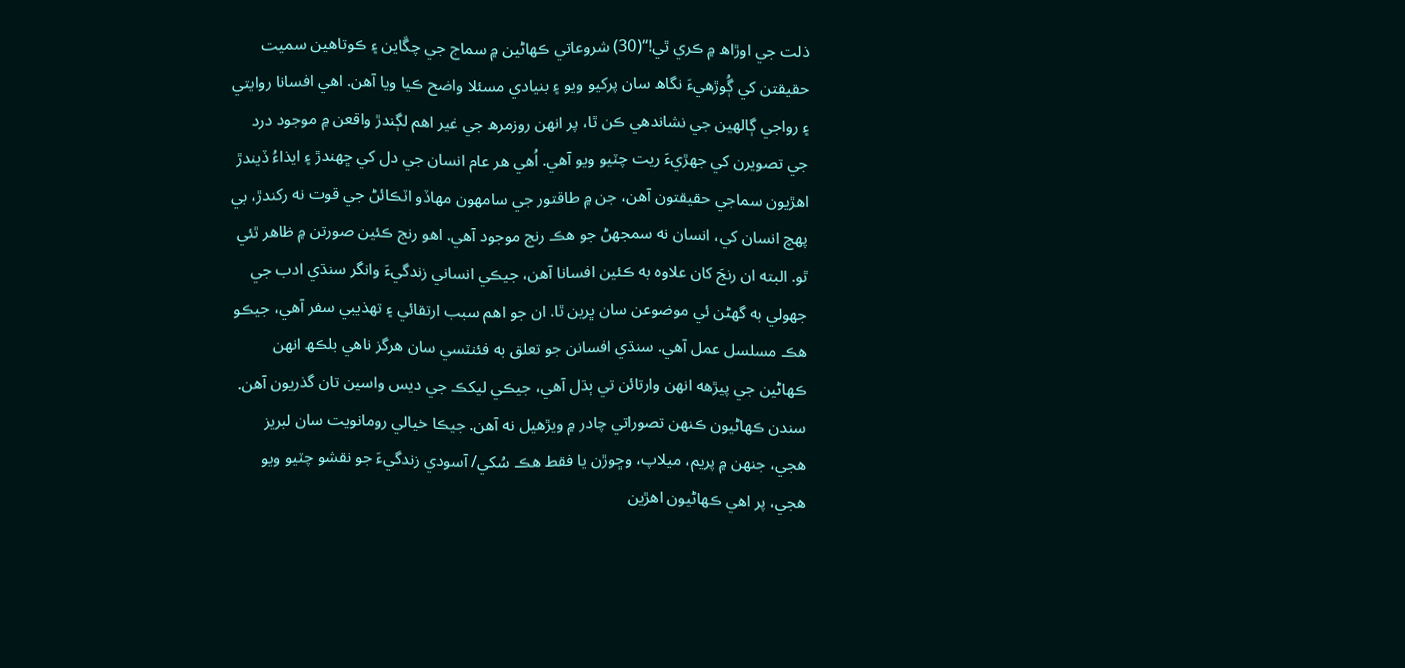ذلت جي اوڙاھ ۾ ڪري ٿي!“(30) شروعاتي ڪھاڻين ۾ سماج جي چڱاين ۽ ڪوتاھين سميت حقيقتن کي ڳُوڙھيءَ نگاھ سان پرکيو ويو ۽ بنيادي مسئلا واضح ڪيا ويا آھن. اھي افسانا روايتي ۽ رواجي ڳالهين جي نشاندھي ڪن ٿا، پر انهن روزمرھ جي غير اھم لڳندڙ واقعن ۾ موجود درد جي تصويرن کي جهڙيءَ ريت چٽيو ويو آھي. اُھي ھر عام انسان جي دل کي ڇھندڙ ۽ ايذاءُ ڏيندڙ اھڙيون سماجي حقيقتون آھن، جن ۾ طاقتور جي سامھون مھاڏو اٽڪائڻ جي قوت نه رکندڙ، بي پھچ انسان کي، انسان نه سمجهڻ جو ھڪ رنج موجود آھي. اھو رنج ڪئين صورتن ۾ ظاھر ٿئي ٿو. البته ان رنجَ کان علاوه به ڪئين افسانا آھن، جيڪي انساني زندگيءَ وانگر سنڌي ادب جي جهولي به گهڻن ئي موضوعن سان ڀرين ٿا. ان جو اھم سبب ارتقائي ۽ تھذيبي سفر آھي، جيڪو ھڪ مسلسل عمل آھي. سنڌي افسانن جو تعلق به فئنٽسي سان ھرگز ناھي بلڪھ انهن ڪھاڻين جي پيڙهه انهن وارتائن تي ٻڌل آھي، جيڪي ليکڪ جي ديس واسين تان گذريون آھن. سندن ڪھاڻيون ڪنھن تصوراتي چادر ۾ ويڙھيل نه آھن. جيڪا خيالي رومانويت سان لبريز ھجي، جنھن ۾ پريم، ميلاپ، وڇوڙن يا فقط ھڪ سُکي/ آسودي زندگيءَ جو نقشو چٽيو ويو ھجي، پر اھي ڪھاڻيون اھڙين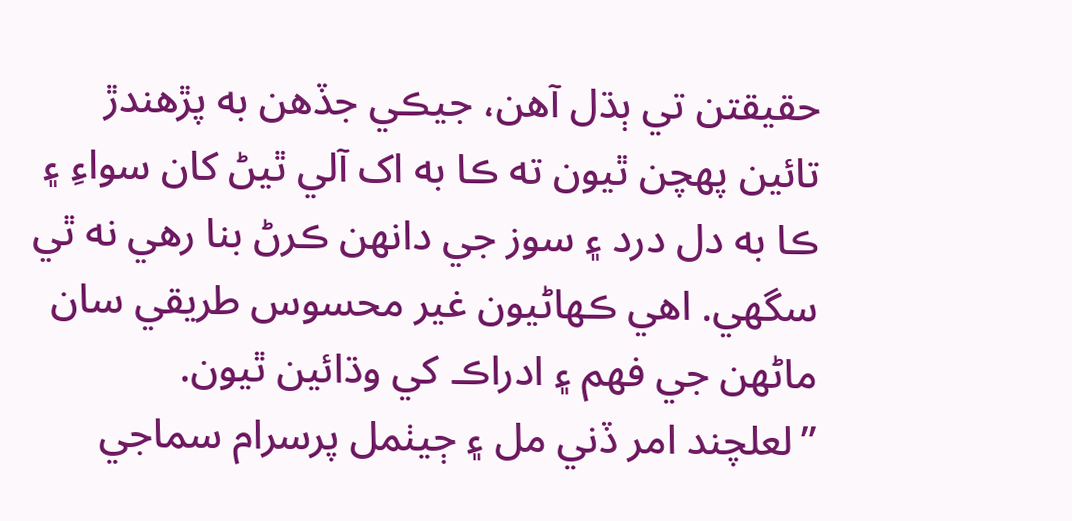حقيقتن تي ٻڌل آھن، جيڪي جڏھن به پڙھندڙ تائين پھچن ٿيون ته ڪا به اک آلي ٿيڻ کان سواءِ ۽ ڪا به دل درد ۽ سوز جي دانهن ڪرڻ بنا رھي نه ٿي سگهي. اھي ڪھاڻيون غير محسوس طريقي سان ماڻهن جي فھم ۽ ادراڪ کي وڌائين ٿيون.
”لعلچند امر ڏني مل ۽ ڄيٺمل پرسرام سماجي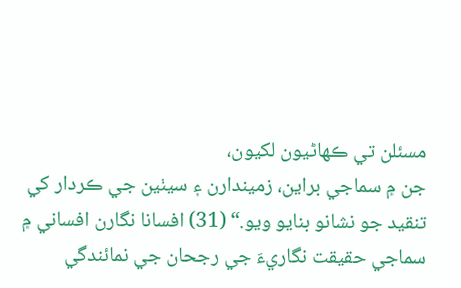مسئلن تي ڪھاڻيون لکيون،
جن ۾ سماجي براين، زميندارن ۽ سيٺين جي ڪردار کي تنقيد جو نشانو بنايو ويو.“ (31) افسانا نگارن افساني ۾ سماجي حقيقت نگاريءَ جي رجحان جي نمائندگي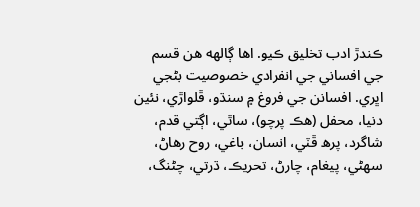ڪندڙ ادب تخليق ڪيو. اھا ڳالهه ھن قسم جي افساني جي انفرادي خصوصيت بڻجي اڀري. افسانن جي فروغ ۾ سنڌو، ڦلواڙي، نئين دنيا، محفل (ھڪ پرچو)، ساٿي، اڳتي قدم، شاگرد، پرھ ڦٽي، انسان، باغي، روح رهاڻ، سھڻي، پيغام، چارڻ، تحريڪ، ڌرتي، چڻنگ،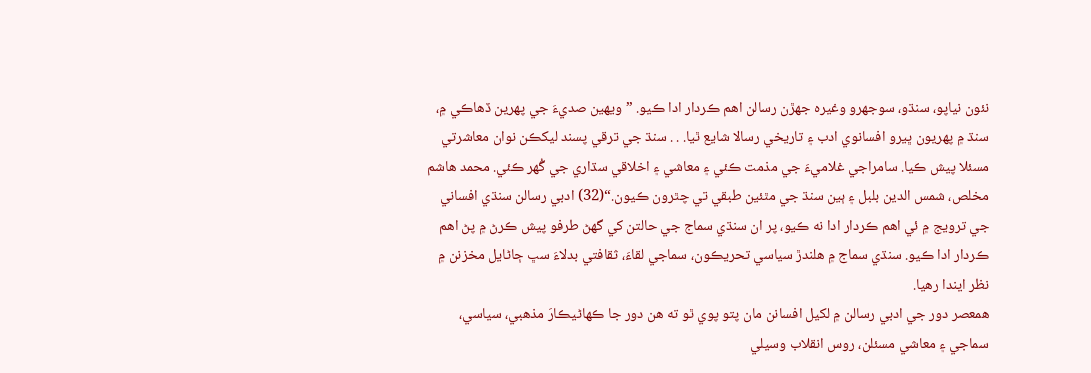نئون نياپو، سنڌو، سوجهرو وغيره جهڙن رسالن اھم ڪردار ادا ڪيو. ”ويھين صديءَ جي پھرين ڏھاڪي ۾، سنڌ ۾ پھريون ڀيرو افسانوي ادب ۽ تاريخي رسالا شايع ٿيا. . . سنڌ جي ترقي پسند ليکڪن نوان معاشرتي مسئلا پيش ڪيا. سامراجي غلاميءَ جي مذمت ڪئي ۽ معاشي ۽ اخلاقي سڌاري جي گُهر ڪئي. محمد هاشم مخلص، شمس الدين بلبل ۽ ٻين سنڌ جي مٿئين طبقي تي چٿرون ڪيون.“(32) ادبي رسالن سنڌي افساني جي ترويج ۾ ئي اهم ڪردار ادا نه ڪيو، پر ان سنڌي سماج جي حالتن کي گهڻ طرفو پيش ڪرڻ ۾ پڻ اهم ڪردار ادا ڪيو. سنڌي سماج ۾ هلندڙ سياسي تحريڪون، سماجي لقاءَ، ثقافتي بدلاءَ سڀ ڄاڻايل مخزنن ۾ نظر ايندا رهيا.
همعصر دور جي ادبي رسالن ۾ لکيل افسانن مان پتو پوي ٿو ته هن دور جا ڪھاڻيڪارَ مذھبي، سياسي، سماجي ۽ معاشي مسئلن، روس انقلاب وسيلي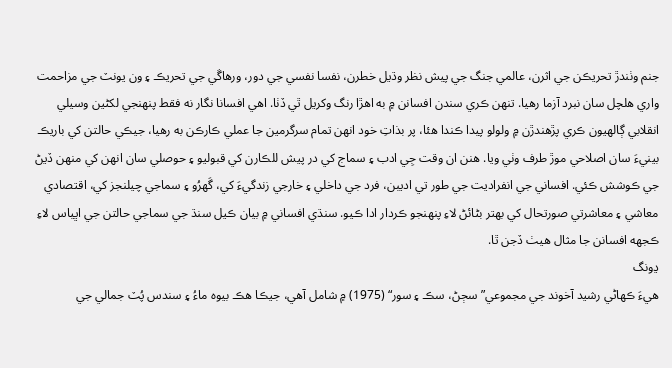جنم وٺندڙ تحريڪن جي اثرن، عالمي جنگ جي پيش نظر وڌيل خطرن، نفسا نفسي جي دور، ورهاڱي جي تحريڪ ۽ ون يونٽ جي مزاحمت واري ھلچل سان نبرد آزما رھيا. تنھن ڪري سندن افسانن ۾ به اھڙا رنگ وکريل ٿي ڏٺا. اھي افسانا نگار نه فقط پنھنجي لکڻين وسيلي انقلابي ڳالهيون ڪري پڙھندڙن ۾ ولولو پيدا ڪندا ھئا، پر بذاتِ خود انهن تمام سرگرمين جا عملي ڪارڪن به رھيا، جيڪي حالتن کي باريڪ بينيءَ سان اصلاحي موڙ طرف وٺي ويا. ھنن ان وقت جِي ادب ۽ سماج کي در پيش للڪارن کي قبوليو ۽ حوصلي سان انهن کي منهن ڏيڻ جي ڪوشش ڪئي. افساني جي انفراديت جي طور تي اديبن، فرد جي داخلي ۽ خارجي زندگيءَ کي، گَهرُو ۽ سماجي چيلنجز کي، اقتصادي معاشي ۽ معاشرتي صورتحال کي بھتر بڻائڻ لاءِ پنھنجو ڪردار ادا ڪيو. سنڌي افساني ۾ بيان ڪيل سنڌ جي سماجي حالتن جي اڀياس لاءِ ڪجهه افسانن جا مثال ھيٺ ڏجن ٿا.
ڍونگ
ھيءَ ڪھاڻي رشيد آخوند جي مجموعي”سڄڻ، سڪ ۽ سور“ (1975) ۾ شامل آھي، جيڪا ھڪ بيوه ماءُ ۽ سندس پُٽ جمالي جي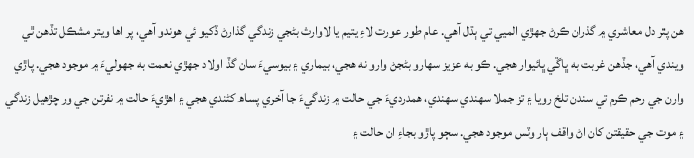ھن پٿر دل معاشري ۾ گذران ڪرڻ جھڙي الميي تي ٻڌل آھي. عام طور عورت لاءِ يتيم يا لاوارث بڻجي زندگي گذارڻ ڏکيو ئي ھوندو آھي، پر اھا ويتر مشڪل تڏھن ٿي ويندي آھي، جڏھن غربت به ڀاڱي ڀائيوار ھجي. ڪو به عزيز سھارو بڻجڻ وارو نه ھجي، بيماري ۽ بيوسيءَ سان گڏ اولاد جھڙي نعمت به جهوليءَ ۾ موجود ھجي. پاڙي وارن جي رحم ڪرم تي سندن تلخ رويا ۽ تز جملا سھندي سھندي، ھمدرديءَ جي حالت ۾ زندگيءَ جا آخري پساھ کڻندي ھجي ۽ اھڙيءَ حالت ۾ نفرتن جي ور چڙھيل زندگي ۽ موت جي حقيقتن کان اڻ واقف ٻار وٽس موجود ھجي. سڄو پاڙو بجاءِ ان حالت ۽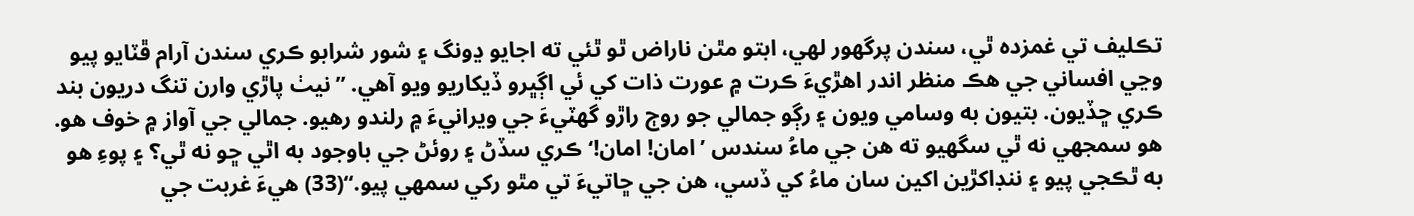تڪليف تي غمزده ٿي، سندن پرگهور لھي، ابتو مٿن ناراض ٿو ٿئي ته اجايو ڍونگ ۽ شور شرابو ڪري سندن آرام ڦٽايو پيو وڃي افساني جي هڪ منظر اندر اھڙيءَ ڪرت ۾ عورت ذات کي ئي اڳڀرو ڏيکاريو ويو آھي. ”نيٺ پاڙي وارن تنگ دريون بند ڪري ڇڏيون. بتيون به وسامي ويون ۽ رڳو جمالي جو روڄ راڙو گهٽيءَ جي ويرانيءَ ۾ رلندو رھيو. جمالي جي آواز ۾ خوف ھو. ھو سمجهي نه ٿي سگهيو ته ھن جي ماءُ سندس ’امان! امان!‘ ڪري سڏڻ ۽ روئڻ جي باوجود به اٿي ڇو نه ٿي؟ ۽ پوءِ ھو به ٿڪجي پيو ۽ ننڊاکڙين اکين سان ماءُ کي ڏسي، ھن جي ڇاتيءَ تي مٿو رکي سمھي پيو.“(33) ھيءَ غربت جي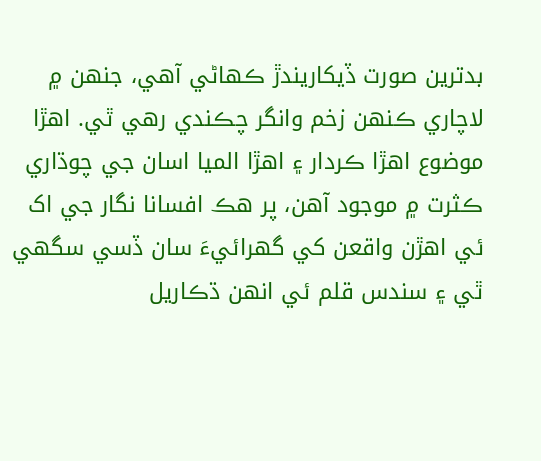بدترين صورت ڏيکاريندڙ ڪھاڻي آھي، جنھن ۾ لاچاري ڪنھن زخم وانگر چڪندي رھي ٿي. اھڙا موضوع اھڙا ڪردار ۽ اھڙا الميا اسان جي چوڌاري ڪثرت ۾ موجود آھن، پر ھڪ افسانا نگار جي اک ئي اھڙن واقعن کي گھرائيءَ سان ڏسي سگهي ٿي ۽ سندس قلم ئي انهن ڌڪاريل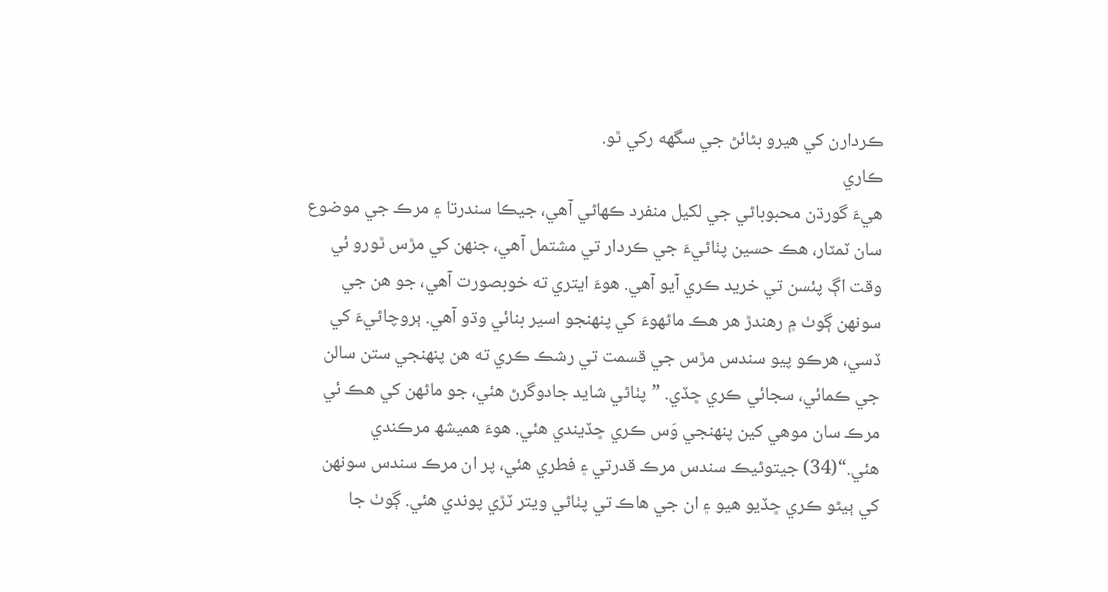ڪردارن کي ھيرو بڻائڻ جي سگهه رکي ٿو.
ڪاري
ھيءَ گورڌن محبوباڻي جي لکيل منفرد ڪھاڻي آھي، جيڪا سندرتا ۽ مرڪ جي موضوع سان ٽمٽار، ھڪ حسين پٺاڻيءَ جي ڪردار تي مشتمل آھي، جنھن کي مڙس ٿورو ئي وقت اڳ پئسن تي خريد ڪري آيو آھي. ھوءَ ايتري ته خوبصورت آھي، جو ھن جي سونھن ڳوٺ ۾ رھندڙ ھر ھڪ ماڻھوءَ کي پنھنجو اسير بنائي وڌو آھي. ٻروچاڻيءَ کي ڏسي، ھرڪو پيو سندس مڙس جي قسمت تي رشڪ ڪري ته ھن پنھنجي ستن سالن جي ڪمائي، سجائي ڪري ڇڏي. ”پٺاڻي شايد جادوگرڻ ھئي، جو ماڻھن کي ھڪ ئي مرڪ سان موھي کين پنھنجي وَس ڪري ڇڏيندي ھئي. ھوءَ ھميشھ مرڪندي ھئي.“(34) جيتوڻيڪ سندس مرڪ قدرتي ۽ فطري ھئي، پر ان مرڪ سندس سونهن کي ٻيڻو ڪري ڇڏيو ھيو ۽ ان جي ھاڪ تي پٺاڻي ويتر ٽڙي پوندي ھئي. ڳوٺ جا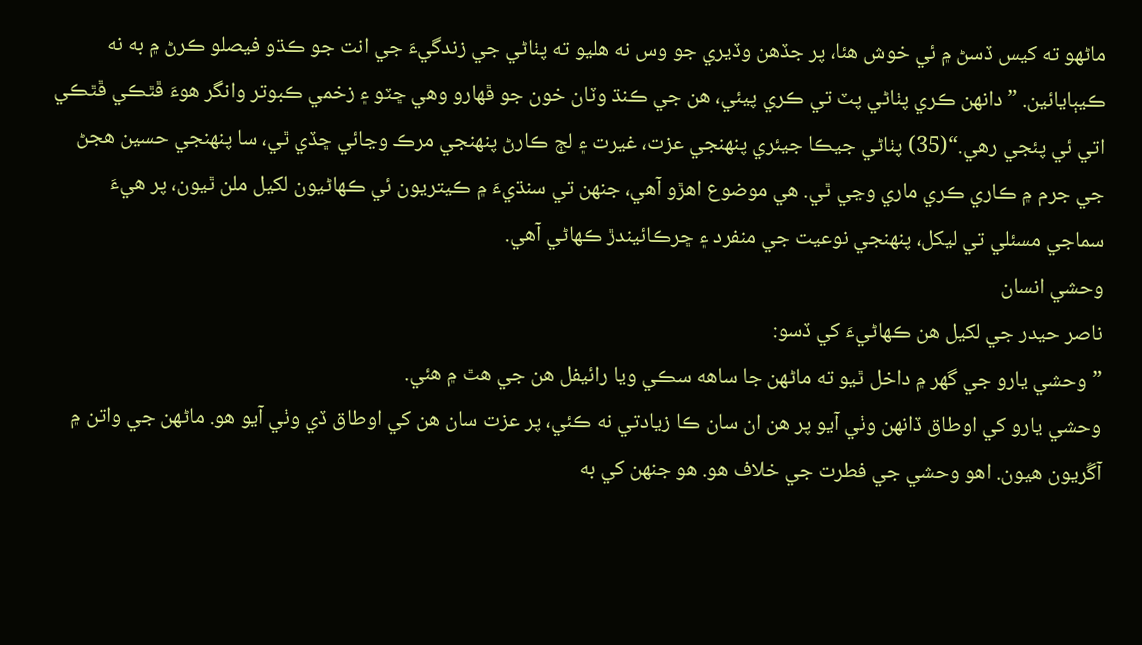ماڻھو ته کيس ڏسڻ ۾ ئي خوش ھئا، پر جڏھن وڏيري جو وس نه ھليو ته پٺاڻي جي زندگيءَ جي انت جو ڪڌو فيصلو ڪرڻ ۾ به نه ڪيٻايائين. ”دانهن ڪري پٺاڻي پٽ تي ڪري پيئي، ھن جي ڪنڌ وٽان خون جو ڦھارو وھي ڇٽو ۽ زخمي ڪبوتر وانگر ھوءَ ڦٿڪي ڦٿڪي اتي ئي پئجي رهي.“(35) پٺاڻي جيڪا جيئري پنھنجي عزت، غيرت ۽ لڄ ڪارڻ پنھنجي مرڪ وڃائي ڇڏي ٿي، سا پنھنجي حسين ھجڻ جي جرم ۾ ڪاري ڪري ماري وڃي ٿي. ھي موضوع اھڙو آھي، جنھن تي سنڌيءَ ۾ ڪيتريون ئي ڪھاڻيون لکيل ملن ٿيون، پر ھيءَ سماجي مسئلي تي ليکل، پنھنجي نوعيت جي منفرد ۽ ڇرڪائيندڙ ڪھاڻي آھي.
وحشي انسان
ناصر حيدر جي لکيل هن ڪھاڻيءَ کي ڏسو:
”وحشي يارو جي گهر ۾ داخل ٿيو ته ماڻهن جا ساهه سڪي ويا رائيفل هن جي هٿ ۾ هئي.
وحشي يارو کي اوطاق ڏانهن وٺي آيو پر هن ان سان ڪا زيادتي نه ڪئي، پر عزت سان هن کي اوطاق ڏي وٺي آيو هو. ماڻهن جي واتن ۾ آڱريون هيون. اهو وحشي جي فطرت جي خلاف هو. هو جنھن کي به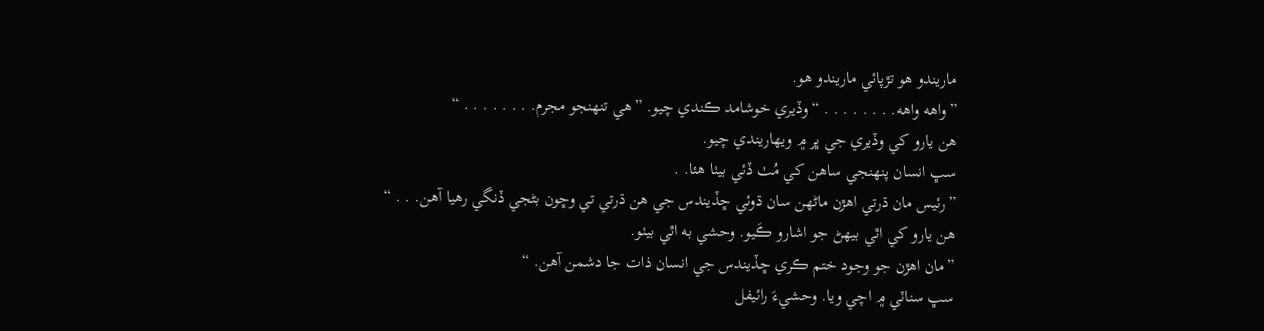ماريندو هو تڙپائي ماريندو هو.
”واهه واهه. . . . . . . . “ وڏيري خوشامد ڪندي چيو. ”هي تنھنجو مجرم. . . . . . . . “
هن يارو کي وڏيري جي ڀر ۾ ويھاريندي چيو.
سڀ انسان پنھنجي ساهن کي مُٺ ڏئي بيٺا هئا. .
”رئيس مان ڌرتي اهڙن ماڻهن سان ڌوئي ڇڏيندس جي هن ڌرتي تي وڇون بڻجي ڏنگي رهيا آهن. . . “
هن يارو کي اٿي بيھڻ جو اشارو ڪَيو. وحشي به اٿي بيٺو.
”مان اهڙن جو وجود ختم ڪري ڇڏيندس جي انسان ذات جا دشمن آهن. “
سڀ سناٽي ۾ اچي ويا. وحشيءَ رائيفل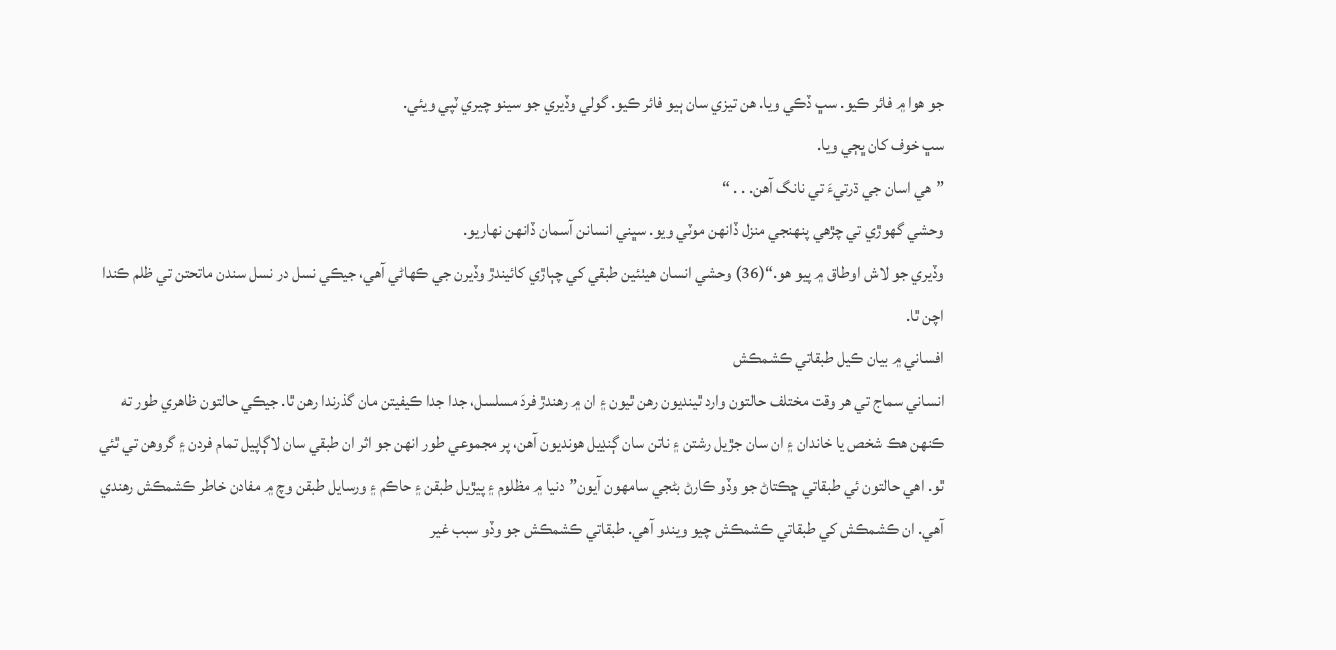جو هوا ۾ فائر ڪيو. سڀ ڏڪي ويا. هن تيزي سان ٻيو فائر ڪيو. گولي وڏيري جو سينو چيري ٽپي ويئي.
سڀ خوف کان ڀڄي ويا.
”هي اسان جي ڌرتيءَ تي نانگ آهن. . . “
وحشي گهوڙي تي چڙهي پنھنجي منزل ڏانهن موٽي ويو. سڀني انسانن آسمان ڏانھن نھاريو.
وڏيري جو لاش اوطاق ۾ پيو هو.“(36) وحشي انسان هيٺئين طبقي کي چٻاڙي کائيندڙ وڏيرن جي ڪھاڻي آهي، جيڪي نسل در نسل سندن ماتحتن تي ظلم ڪندا اچن ٿا.
افساني ۾ بيان ڪيل طبقاتي ڪشمڪش
انساني سماج تي ھر وقت مختلف حالتون وارد ٿينديون رھن ٿيون ۽ ان ۾ رھندڙ فردَ مسلسل، جدا جدا ڪيفيتن مان گذرندا رھن ٿا. جيڪي حالتون ظاھري طور ته ڪنھن ھڪ شخص يا خاندان ۽ ان سان جڙيل رشتن ۽ ناتن سان ڳنڍيل ھونديون آھن، پر مجموعي طور انهن جو اثر ان طبقي سان لاڳاپيل تمام فردن ۽ گروھن تي ٿئي ٿو. اھي حالتون ئي طبقاتي ڇڪتاڻ جو وڏو ڪارڻ بڻجي سامھون آيون”دنيا ۾ مظلوم ۽ پيڙيل طبقن ۽ حاڪم ۽ ورسايل طبقن وچ ۾ مفادن خاطر ڪشمڪش رھندي آھي. ان ڪشمڪش کي طبقاتي ڪشمڪش چيو ويندو آھي. طبقاتي ڪشمڪش جو وڏو سبب غير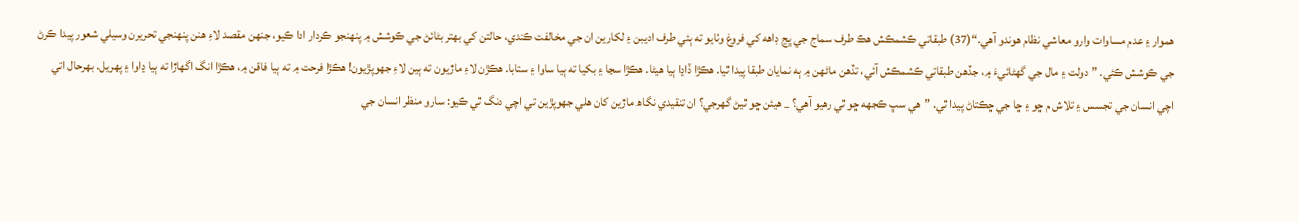ھموار ۽ عدم مساوات وارو معاشي نظام ھوندو آھي.“(37) طبقاتي ڪشمڪش ھڪ طرف سماج جي ڀڃ ڊاهه کي فروغ وٺايو ته ٻئي طرف اديبن ۽ لکارين ان جي مخالفت ڪندي، حالتن کي بھتر بڻائڻ جي ڪوشش ۾ پنھنجو ڪردار ادا ڪيو، جنھن مقصد لاءِ ھنن پنھنجي تحريرن وسيلي شعور پيدا ڪرڻ جي ڪوشش ڪئي. ”دولت ۽ مال جي گهڻائيءَ ۾، جڏھن طبقاتي ڪشمڪش آئي، تڏھن ماڻهن ۾ ٻه نمايان طبقا پيدا ٿيا. ھڪڙا ڏاڍا ٻيا ھيڻا. ھڪڙا سڃا ۽ بکيا ته ٻيا ساوا ۽ ستابا. ھڪڙن لاءِ ماڙيون ته ٻين لاءِ جهوپڙيون! ھڪڙا فرحت ۾ ته ٻيا فاقن ۾، ھڪڙا انگ اگهاڙا ته ٻيا ڍاوا ۽ پھريل. بھرحال اتي اچي انسان جي تجسس ۽ تلاش م ڇو ۽ ڇا جي ڇڪتاڻ پيدا ٿي. ”ھي سڀ ڪجهه ڇو ٿي رھيو آھي؟ _ ھيئن ڇو ٿيڻ گهرجي؟ ان تنقيدي نگاھ ماڙين کان ھلي جهوپڙين تي اچي دنگ ٿي ڪيو: سارو منظر انسان جي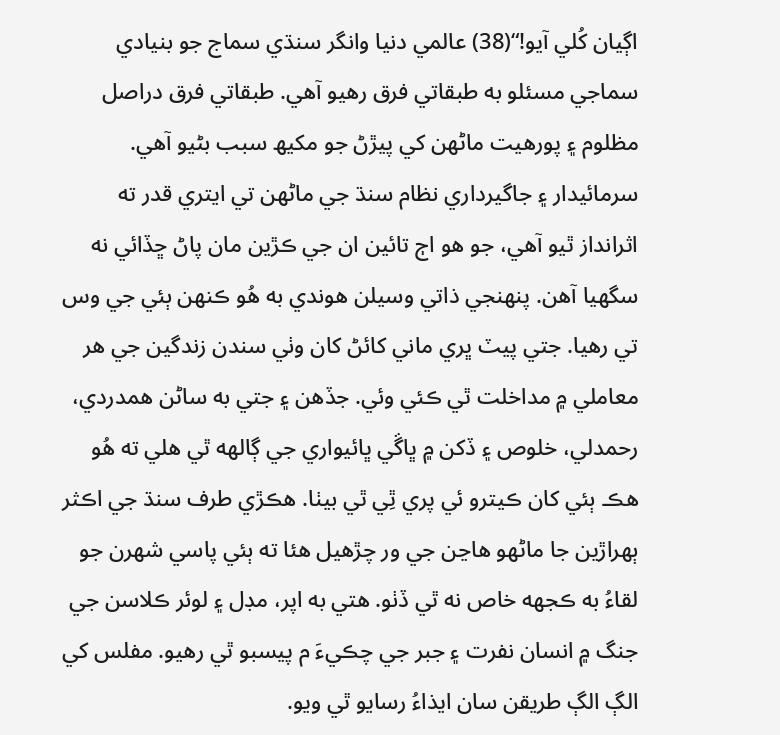اڳيان کُلي آيو!“(38) عالمي دنيا وانگر سنڌي سماج جو بنيادي سماجي مسئلو به طبقاتي فرق رھيو آھي. طبقاتي فرق دراصل مظلوم ۽ پورھيت ماڻهن کي پيڙڻ جو مکيھ سبب بڻيو آھي. سرمائيدار ۽ جاگيرداري نظام سنڌ جي ماڻهن تي ايتري قدر ته اثرانداز ٿيو آھي، جو ھو اڄ تائين ان جي ڪڙين مان پاڻ ڇڏائي نه سگهيا آھن. پنھنجي ذاتي وسيلن ھوندي به ھُو ڪنھن ٻئي جي وس تي رھيا. جتي پيٽ ڀري ماني کائڻ کان وٺي سندن زندگين جي ھر معاملي ۾ مداخلت ٿي ڪئي وئي. جڏھن ۽ جتي به ساڻن ھمدردي، رحمدلي، خلوص ۽ ڏکن ۾ ڀاڱي ڀائيواري جي ڳالهه ٿي ھلي ته ھُو ھڪ ٻئي کان ڪيترو ئي پري ٿِي ٿي بيٺا. ھڪڙي طرف سنڌ جي اڪثر ٻهراڙين جا ماڻهو ھاڃن جي ور چڙھيل ھئا ته ٻئي پاسي شھرن جو لقاءُ به ڪجهه خاص نه ٿي ڏٺو. ھتي به اپر، مڊل ۽ لوئر ڪلاسن جي جنگ ۾ انسان نفرت ۽ جبر جي چڪيءَ م پيسبو ٿي رھيو. مفلس کي الڳ الڳ طريقن سان ايذاءُ رسايو ٿي ويو.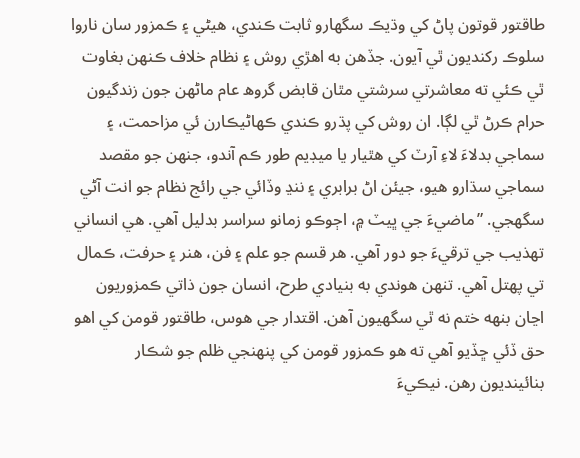طاقتور قوتون پاڻ کي وڌيڪ سگهارو ثابت ڪندي، ھيڻي ۽ ڪمزور سان ناروا سلوڪ رکنديون ٿي آيون. جڏھن به اھڙي روش ۽ نظام خلاف ڪنھن بغاوت ٿي ڪئي ته معاشرتي سرشتي مٿان قابض گروھ عام ماڻهن جون زندگيون حرام ڪرڻ ٿي لڳا. ان روش کي پڌرو ڪندي ڪھاڻيڪارن ئي مزاحمت، ۽ سماجي بدلاءَ لاءِ آرٽ کي ھٿيار يا ميڊيم طور ڪم آندو، جنھن جو مقصد سماجي سڌارو ھيو، جيئن اڻ برابري ۽ ننڍ وڏائي جي رائج نظام جو انت آڻي سگهجي. ”ماضيءَ جي ڀيٽ ۾، اڄوڪو زمانو سراسر بدليل آھي. ھي انساني تھذيب جي ترقيءَ جو دور آھي. ھر قسم جو علم ۽ فن، ھنر ۽ حرفت، ڪمال تي پھتل آھي. تنھن ھوندي به بنيادي طرح، انسان جون ذاتي ڪمزوريون اڃان بنهه ختم نه ٿي سگهيون آھن. اقتدار جي ھوس، طاقتور قومن کي اھو حق ڏئي ڇڏيو آھي ته ھو ڪمزور قومن کي پنھنجي ظلم جو شڪار بنائينديون رھن. نيڪيءَ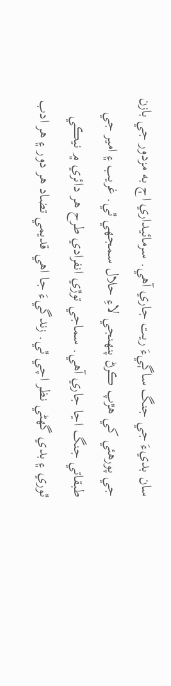سان بديءَ جي جنگ ساڳيءَ ريت جاري آھي. سرمائيداري اڄ به مزدور جي بازن جي پورھئي کي ھڙپ ڪرڻ پنھنجي لاءِ حلال سمجهي ٿي. غريب ۽ امير جي طبقاتي جنگ اڃا جاري آھي. سماجي توڙي انفرادي طرح ھر دائري ۾ نيڪي ٿوري ۽ بدي گهڻي نظر اچي ٿي. زندگيءَ جا اھي قديمي تضاد ھر دور ۽ ھر ادب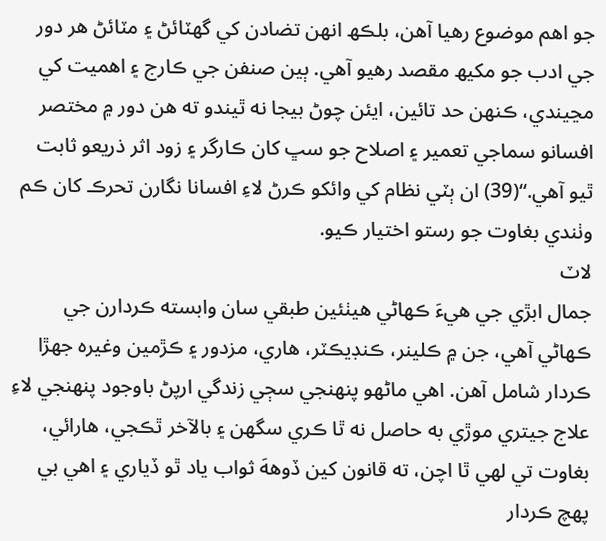جو اھم موضوع رھيا آھن، بلڪھ انهن تضادن کي گهٽائڻ ۽ مٽائڻ ھر دور جي ادب جو مکيھ مقصد رھيو آھي. ٻين صنفن جي ڪارج ۽ اھميت کي مڃيندي، ڪنھن حد تائين، ايئن چوڻ بيجا نه ٿيندو ته ھن دور ۾ مختصر افسانو سماجي تعمير ۽ اصلاح جو سڀ کان ڪارگر ۽ زود اثر ذريعو ثابت ٿيو آھي.“(39) ان ٻٽي نظام کي وائکو ڪرڻ لاءِ افسانا نگارن تحرڪ کان ڪم وٺندي بغاوت جو رستو اختيار ڪيو.
لاٽ
جمال ابڙي جي هيءَ ڪھاڻي ھيٺئين طبقي سان وابسته ڪردارن جي ڪھاڻي آھي، جن ۾ ڪلينر، ڪنڊيڪٽر، ھاري، مزدور ۽ ڪڙمين وغيره جھڙا ڪردار شامل آھن. اهي ماڻهو پنھنجي سڄي زندگي ارپڻ باوجود پنھنجي لاءِ علاج جيتري موڙي به حاصل نه ٿا ڪري سگهن ۽ بالآخر ٿڪجي، ھارائي، بغاوت تي لھي ٿا اچن، ته قانون کين ڏوههَ ثواب ياد ٿو ڏياري ۽ اهي بي پھچ ڪردار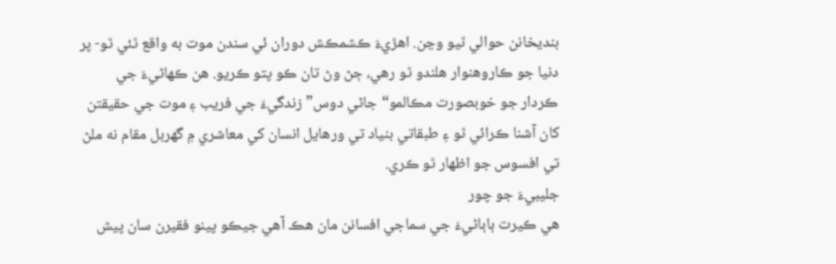بنديخانن حوالي ٿيو وڃن. اهڙيءَ ڪشمڪش دوران ئي سندن موت به واقع ٿئي ٿو- پر دنيا جو ڪاروھنوار ھلندو ٿو رھي، ڄڻ وڻ تان ڪو پتو ڪريو. ھن ڪھاڻيءَ جي ڪردار جو خوبصورت مڪالمو“جاڻي دوس” زندگيءَ جي فريب ۽ موت جي حقيقتن کان آشنا ڪرائي ٿو ۽ طبقاتي بنياد تي ورهايل انسان کي معاشري ۾ گهربل مقام نه ملڻ تي افسوس جو اظھار ٿو ڪري.
جليبيءَ جو چور
هي ڪيرت ٻاٻاڻيءَ جي سماجي افسانن مان هڪ آهي جيڪو پينو فقيرن سان پيش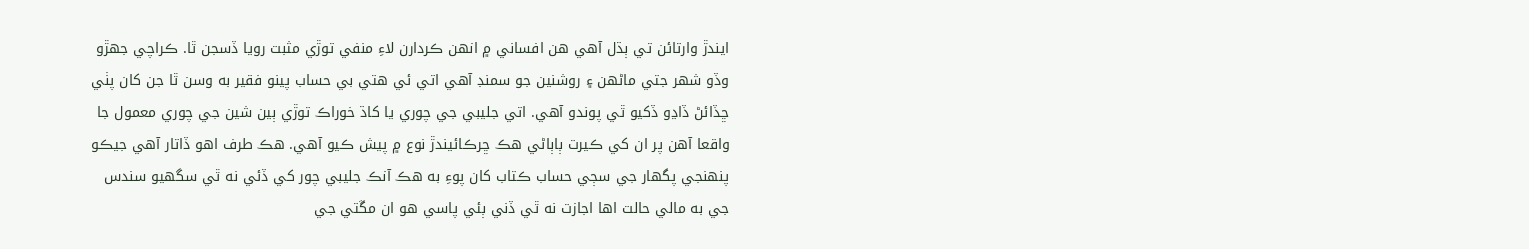ايندڙ وارتائن تي ٻڌل آهي هن افساني ۾ انهن ڪردارن لاءِ منفي توڙي مثبت رويا ڏسجن ٿا. ڪراچي جهڙو وڏو شھر جتي ماڻهن ۽ روشنين جو سمنڊ آهي اتي ئي هتي بي حساب پينو فقير به وسن ٿا جن کان پٺي ڇڏائڻ ڏاڍو ڏکيو ٿي پوندو آهي. اتي جليبي جي چوري يا کاڌ خوراڪ توڙي ٻين شين جي چوري معمول جا واقعا آهن پر ان کي ڪيرت ٻاٻاڻي هڪ ڇرڪائيندڙ نوع ۾ پيش ڪيو آهي. هڪ طرف اهو ڏاتار آهي جيڪو پنھنجي پگهار جي سڄي حساب ڪتاب کان پوءِ به هڪ آنڪ جليبي چور کي ڏئي نه ٿي سگهيو سندس جي به مالي حالت اها اجازت نه ٿي ڏني ٻئي پاسي هو ان مڱتي جي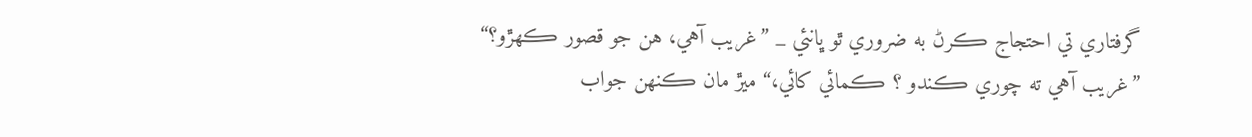گرفتاري تي احتجاج ڪرڻ به ضروري ٿو ڀانئي _ ”غريب آهي، هن جو قصور ڪھڙو؟“ ”غريب آهي ته چوري ڪندو ؟ ڪمائي کائي،“ ميڙ مان ڪنھن جواب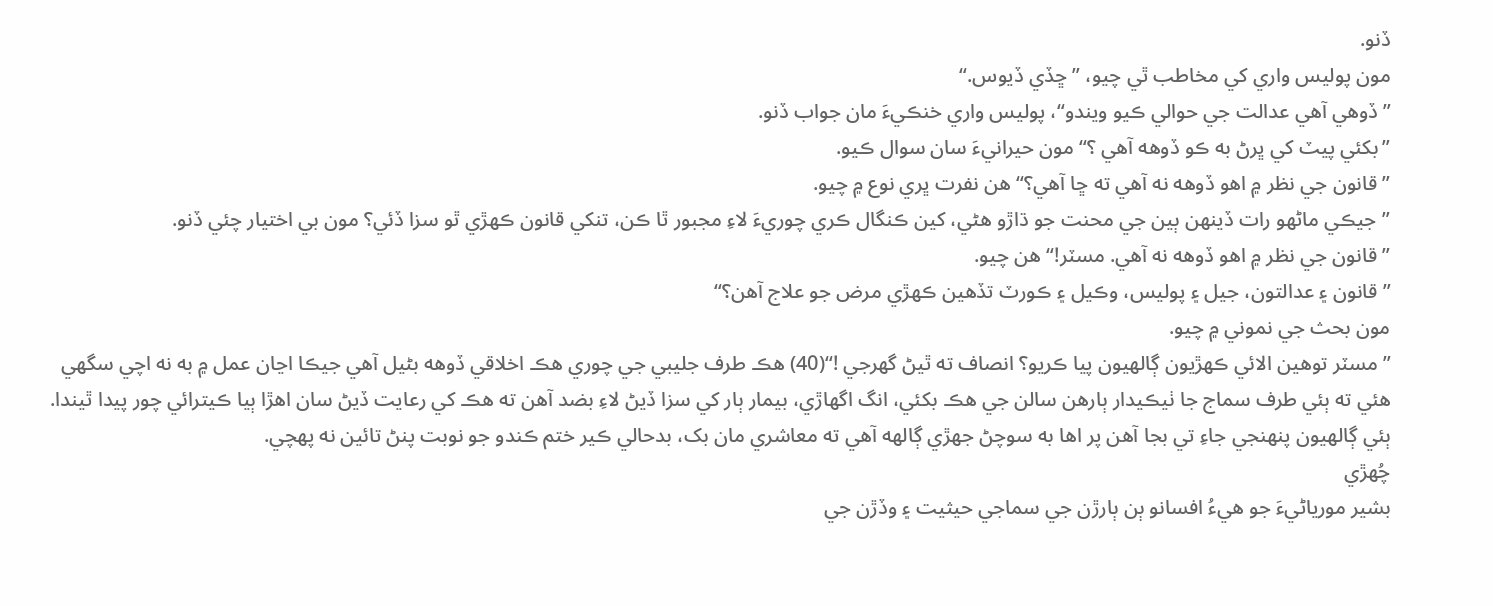ڏنو.
مون پوليس واري کي مخاطب ٿي چيو، ”ڇڏي ڏيوس.“
”ڏوهي آهي عدالت جي حوالي ڪيو ويندو“، پوليس واري خنڪيءَ مان جواب ڏنو.
”بکئي پيٽ کي ڀرڻ به ڪو ڏوهه آهي ؟“ مون حيرانيءَ سان سوال ڪيو.
” قانون جي نظر ۾ اهو ڏوهه نه آهي ته ڇا آهي؟“ هن نفرت ڀري نوع ۾ چيو.
”جيڪي ماڻهو رات ڏينھن ٻين جي محنت جو ڌاڙو هڻي، کين ڪنگال ڪري چوريءَ لاءِ مجبور ٿا ڪن، تنکي قانون ڪھڙي ٿو سزا ڏئي؟ مون بي اختيار چئي ڏنو.
”قانون جي نظر ۾ اهو ڏوهه نه آهي. مسٽر!“ هن چيو.
”قانون ۽ عدالتون، جيل ۽ پوليس، وڪيل ۽ ڪورٽ تڏهين ڪھڙي مرض جو علاج آهن؟“
مون بحث جي نموني ۾ چيو.
”مسٽر توهين الائي ڪھڙيون ڳالهيون پيا ڪريو؟ انصاف ته ٿيڻ گهرجي !“(40) هڪ طرف جليبي جي چوري هڪ اخلاقي ڏوهه بڻيل آهي جيڪا اڃان عمل ۾ به نه اچي سگهي هئي ته ٻئي طرف سماج جا ٺيڪيدار ٻارهن سالن جي هڪ بکئي، انگ اگهاڙي، بيمار ٻار کي سزا ڏيڻ لاءِ بضد آهن ته هڪ کي رعايت ڏيڻ سان اهڙا ٻيا ڪيترائي چور پيدا ٿيندا. ٻئي ڳالهيون پنھنجي جاءِ تي بجا آهن پر اها به سوچڻ جهڙي ڳالهه آهي ته معاشري مان بک، بدحالي ڪير ختم ڪندو جو نوبت پنڻ تائين نه پھچي.
چُھڙي
بشير مورياڻيءَ جو هيءُ افسانو ٻن ٻارڙن جي سماجي حيثيت ۽ وڏڙن جي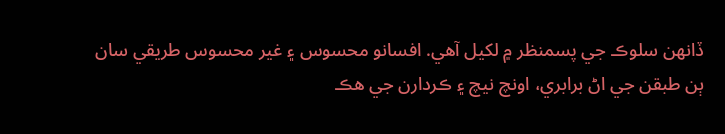ڏانهن سلوڪ جي پسمنظر ۾ لکيل آهي. افسانو محسوس ۽ غير محسوس طريقي سان ٻن طبقن جي اڻ برابري، اونچ نيچ ۽ ڪردارن جي هڪ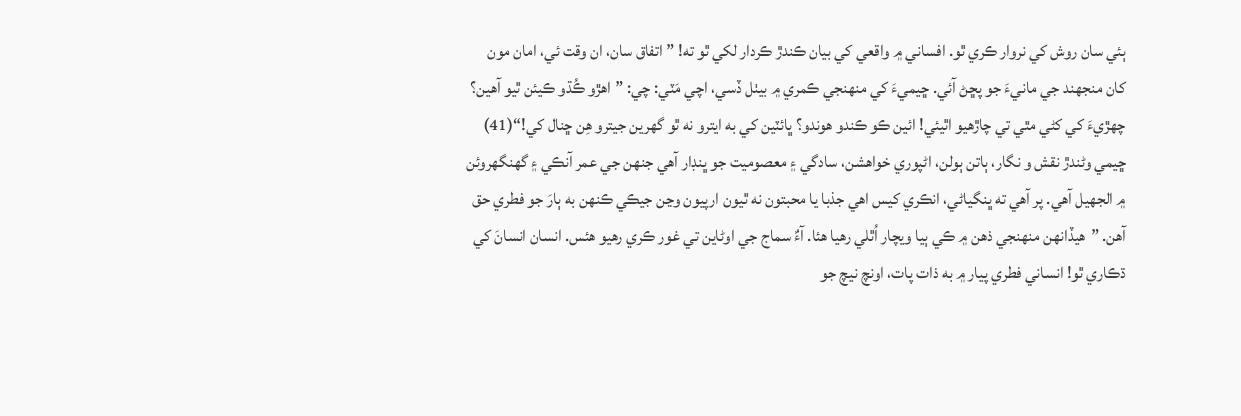ٻئي سان روش کي نروار ڪري ٿو. افساني ۾ واقعي کي بيان ڪندڙ ڪردار لکي ٿو ته! ”اتفاق سان، ان وقت ئي، امان مون کان منجهند جي مانيءَ جو پڇڻ آئي. ڇيميءَ کي منهنجي ڪمري ۾ بيٺل ڏسي، اچي مَٽي: چي: ”اهڙو ڪُڌو ڪيئن ٿيو آهين؟ چهڙيءَ کي کڻي مٿي تي چاڙهيو اٿيئي! ائين ڪو ڪندو هوندو؟ ڀائٽين کي به ايترو نه ٿو گهرين جيترو هِن ڇنال کي!“(41) ڇيمي وڻندڙ نقش و نگار، ٻاتن ٻولن، اڻپوري خواهشن، سادگي ۽ معصوميت جو ڀنڊار آهي جنھن جي عمر آنڪي ۽ گهنگهروئن ۾ الجهيل آهي. پر آهي ته ڀنگياڻي، انڪري کيس اهي جذبا يا محبتون نه ٿيون ارپيون وڃن جيڪي ڪنھن به ٻارَ جو فطري حق آهن. ”هيڏانهن منهنجي ذهن ۾ ڪي ٻيا ويچار اُٿلي رهيا هئا. آءٌ سماج جي اوڻاين تي غور ڪري رهيو هئس. انسان انسانَ کي ڌڪاري ٿو! انساني فطري پيار ۾ به ذات پات، اونچ نيچ جو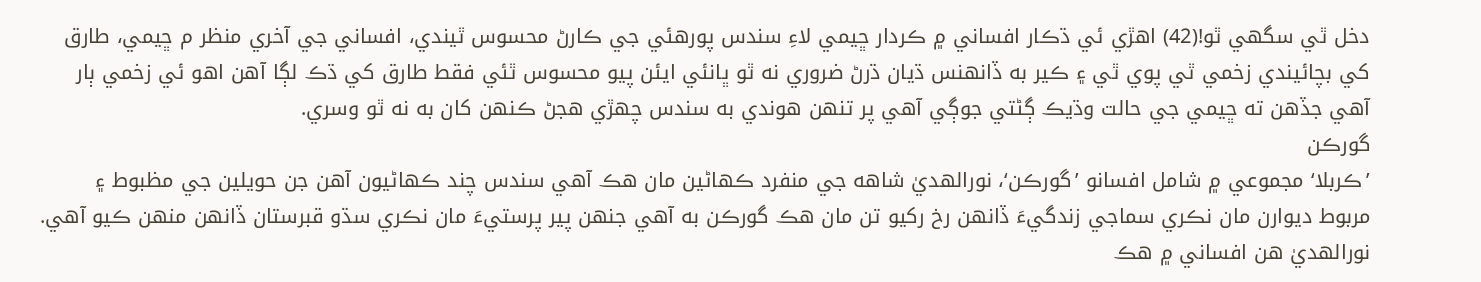دخل ٿي سگهي ٿو!(42) اهڙي ئي ڌڪار افساني ۾ ڪردار ڇيمي لاءِ سندس پورهئي جي ڪارڻ محسوس ٿيندي، افساني جي آخري منظر م ڇيمي، طارق کي بچائيندي زخمي ٿي پوي ٿي ۽ ڪير به ڏانهنس ڌيان ڌرڻ ضروري نه ٿو ڀانئي ايئن پيو محسوس ٿئي فقط طارق کي ڌڪ لڳا آهن اهو ئي زخمي ٻار آهي جڏهن ته ڇيمي جي حالت وڌيڪ ڳڻتي جوڳي آهي پر تنھن هوندي به سندس چهڙي هجڻ ڪنھن کان به نه ٿو وسري.
گورڪن
’ڪربلا‘ مجموعي ۾ شامل افسانو ’گورڪن‘، نورالھديٰ شاهه جي منفرد ڪھاڻين مان هڪ آهي سندس چند ڪھاڻيون آهن جن حويلين جي مظبوط ۽ مربوط ديوارن مان نڪري سماجي زندگيءَ ڏانھن رخ رکيو تن مان هڪ گورڪن به آهي جنھن پير پرستيءَ مان نڪري سڌو قبرستان ڏانھن منھن ڪيو آهي. نورالھديٰ هن افساني ۾ هڪ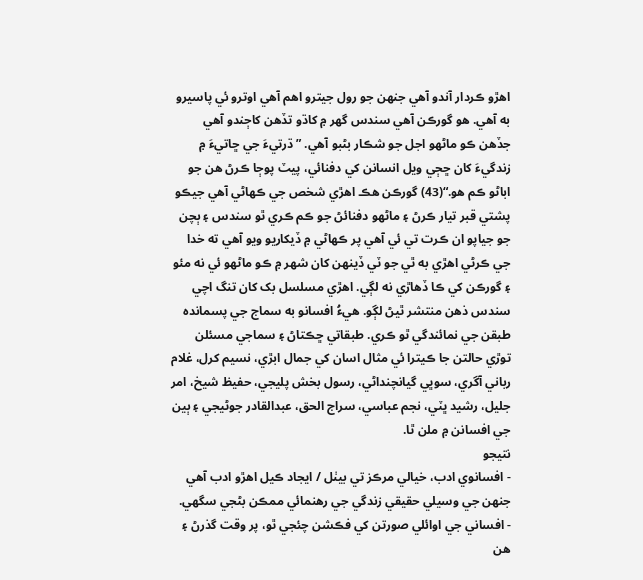اهڙو ڪردار آندو آهي جنھن جو رول جيترو اهم آهي اوترو ئي پاسيرو به آهي. هو گورڪن آهي سندس گهر ۾ کاڌو تڏهن کاڄندو آهي جڏهن ڪو ماڻهو اجل جو شڪار بڻبو آهي. ”ڌرتيءَ جي ڇاتيءَ ۾ زندگيءَ کان ڇڄي ويل انسانن کي دفنائي، پيٽ پوڄا ڪرڻ هن جو اباڻو ڪم هو.“(43) گورڪن هڪ اهڙي شخص جي ڪھاڻي آهي جيڪو پشتي قبر تيار ڪرڻ ۽ ماڻهو دفنائڻ جو ڪم ڪري ٿو سندس ۽ ٻچن جو جياپو ان ڪرت تي ئي آهي پر ڪھاڻي ۾ ڏيکاريو ويو آهي ته خدا جي ڪرڻي اهڙي به ٿي جو ٽي ڏينھن کان شھر ۾ ڪو ماڻهو ئي نه مئو ۽ گورڪن کي ڪا ڏهاڙي نه لڳي. اهڙي مسلسل بک کان تنگ اچي سندس ذهن منتشر ٿيڻ لڳو. هيءُ افسانو به سماج جي پسمانده طبقن جي نمائندگي ٿو ڪري. طبقاتي ڇڪتاڻ ۽ سماجي مسئلن توڙي حالتن جا ڪيترا ئي مثال اسان کي جمال ابڙي، نسيم کرل، غلام رباني آگري، سوڀي گيانچنداڻي، رسول بخش پليجي، حفيظ شيخ، امر جليل، رشيد ڀٽي، نجم عباسي، سراج الحق، عبدالقادر جوڻيجي ۽ ٻين جي افسانن ۾ ملن ٿا.
نتيجو
- افسانوي ادب، خيالي مرڪز تي بيٺل / ايجاد ڪيل اهڙو ادب آهي جنھن جي وسيلي حقيقي زندگي جي رهنمائي ممڪن بڻجي سگهي.
- افساني جي اوائلي صورتن کي فڪشن چئجي ٿو، پر وقت گذرڻ ۽ هن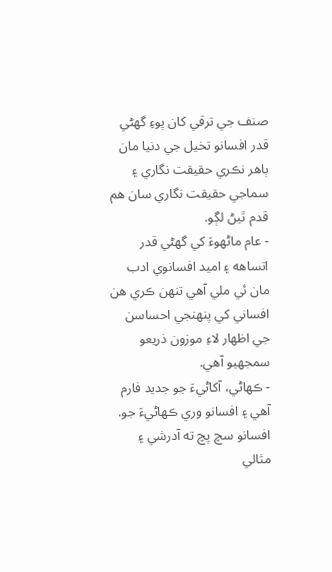صنف جي ترقي کان پوءِ گهڻي قدر افسانو تخيل جي دنيا مان ٻاهر نڪري حقيقت نگاري ۽ سماجي حقيقت نگاري سان هم قدم ٿيڻ لڳو.
- عام ماڻهوءَ کي گهڻي قدر اتساهه ۽ اميد افسانوي ادب مان ئي ملي آهي تنھن ڪري هن افساني کي پنھنجي احساسن جي اظھار لاءِ موزون ذريعو سمجهيو آهي.
- ڪھاڻي، آکاڻيءَ جو جديد فارم آهي ۽ افسانو وري ڪھاڻيءَ جو. افسانو سچ پچ ته آدرشي ۽ مثالي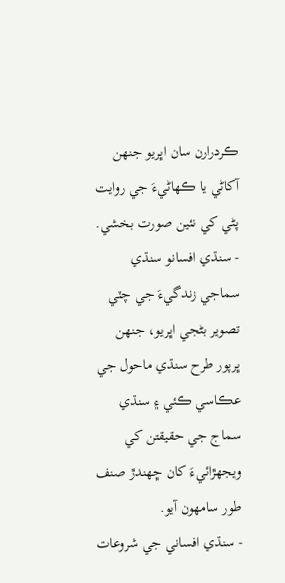ڪردرارن سان اڀريو جنھن آکاڻي يا ڪھاڻيءَ جي روايت پڻي کي نئين صورت بخشي.
- سنڌي افسانو سنڌي سماجي زندگيءَ جي چٽي تصوير بڻجي اڀريو، جنھن ڀرپور طرح سنڌي ماحول جي عڪاسي ڪئي ۽ سنڌي سماج جي حقيقتن کي ويجهڙائيءَ کان ڇهندڙ صنف طور سامھون آيو.
- سنڌي افساني جي شروعات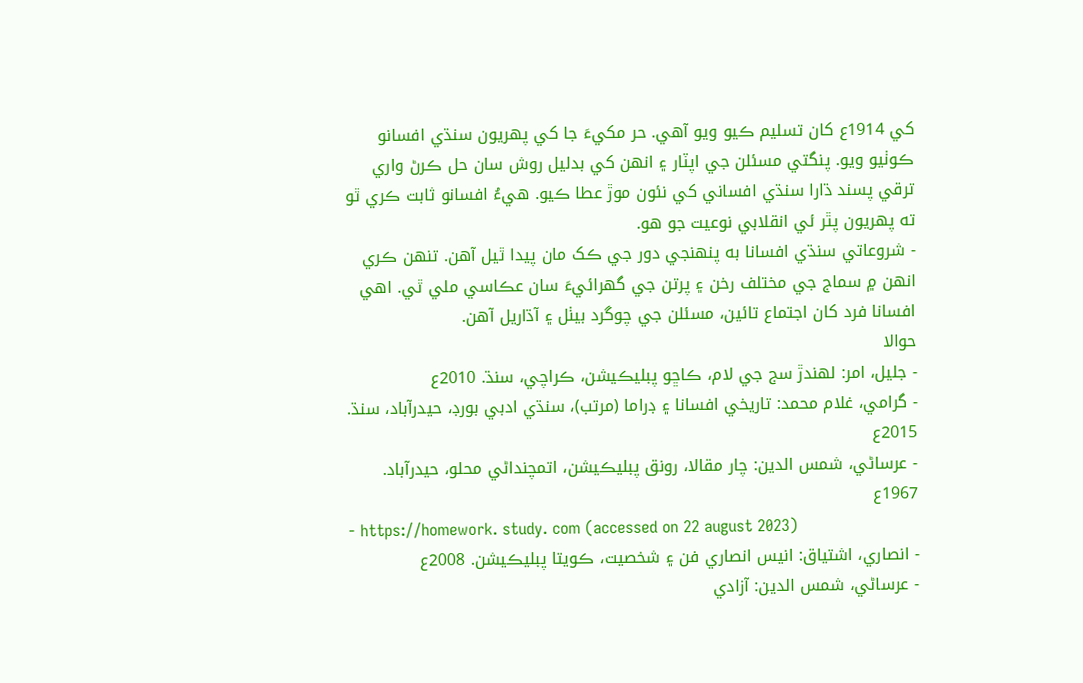کي 1914ع کان تسليم ڪيو ويو آهي. حر مکيءَ جا کي پھريون سنڌي افسانو ڪوٺيو ويو. پنگتي مسئلن جي اپٽار ۽ انهن کي بدليل روش سان حل ڪرڻ واري ترقي پسند ڌارا سنڌي افساني کي نئون موڙ عطا ڪيو. هيءُ افسانو ثابت ڪري ٿو ته پھريون پٿر ئي انقلابي نوعيت جو هو.
- شروعاتي سنڌي افسانا به پنھنجي دور جي ڪک مان پيدا ٿيل آهن. تنھن ڪري انهن ۾ سماج جي مختلف رخن ۽ پرتن جي گهرائيءَ سان عڪاسي ملي ٿي. اهي افسانا فرد کان اجتماع تائين، مسئلن جي چوگرد بيٺل ۽ آڌاريل آهن.
حوالا
- جليل، امر: لھندڙ سج جي لام، ڪاڇو پبليڪيشن، ڪراچي، سنڌ. 2010ع
- گرامي، غلام محمد: تاريخي افسانا ۽ ڊراما (مرتب)، سنڌي ادبي بورڊ، حيدرآباد، سنڌ. 2015ع
- عرساڻي، شمس الدين: چار مقالا، رونق پبليڪيشن، اتمچنداڻي محلو، حيدرآباد. 1967ع
- https://homework. study. com (accessed on 22 august 2023)
- انصاري، اشتياق: انيس انصاري فن ۽ شخصيت، ڪويتا پبليڪيشن. 2008ع
- عرساڻي، شمس الدين: آزادي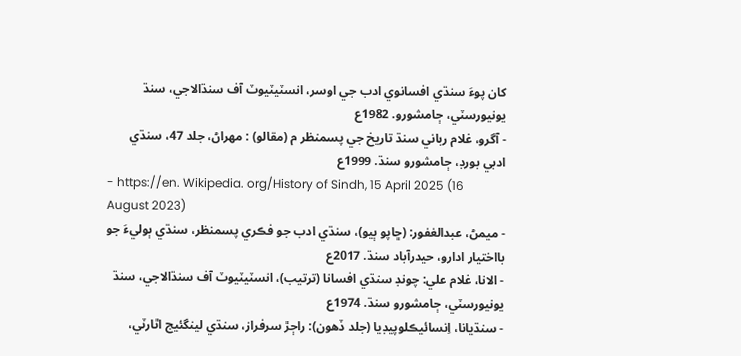کان پوءَ سنڌي افسانوي ادب جي اوسر، انسٽيٽيوٽ آف سنڌالاجي، سنڌ يونيورسٽي، ڄامشورو. 1982ع
- آگرو، غلام رباني سنڌ تاريخ جي پسمنظر م (مقالو) : مھراڻ، جلد 47، سنڌي ادبي بورڊ، ڄامشورو سنڌ. 1999ع
- https://en. Wikipedia. org/History of Sindh, 15 April 2025 (16 August 2023)
- ميمڻ، عبدالغفور: (ڇاپو ٻيو)، سنڌي ادب جو فڪري پسمنظر، سنڌي ٻوليءَ جو بااختيار ادارو، حيدرآباد سنڌ. 2017ع
- الانا، غلام علي: چونڊ سنڌي افسانا (ترتيب)، انسٽيٽيوٽ آف سنڌالاجي، سنڌ يونيورسٽي، ڄامشورو سنڌ. 1974ع
- سنڌيانا، اِنسائيڪلوپيڊيا (جلد ڏهون): راڄڙ سرفراز، سنڌي لينگئيج اٿارٽي،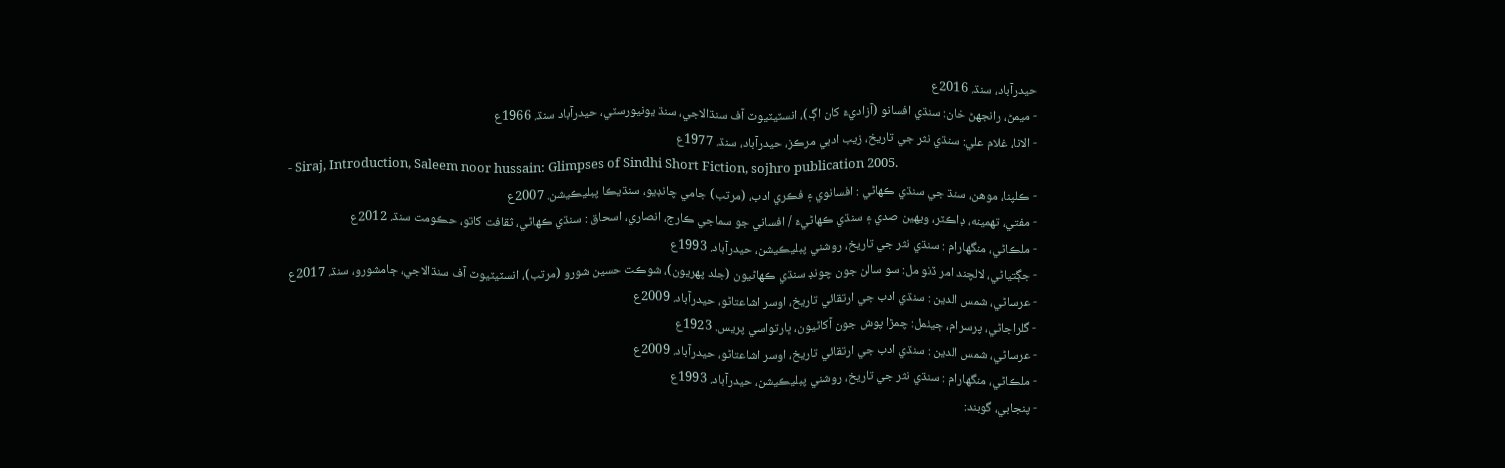حيدرآباد، سنڌ. 2016ع
- ميمڻ، رانجهڻ خان: سنڌي افسانو (آزاديءَ کان اڳ)، انسٽيٽيوٽ آف سنڌالاجي، سنڌ يونيورسٽي، حيدرآباد سنڌ. 1966ع
- الانا، غلام علي: سنڌي نثر جي تاريخ، زيب ادبي مرڪز، حيدرآباد، سنڌ. 1977ع
- Siraj, Introduction, Saleem noor hussain: Glimpses of Sindhi Short Fiction, sojhro publication 2005.
- ڪلپنا، موھن، سنڌ جي سنڌي ڪھاڻي : افسانوي ۽ فڪري ادب، (مرتب) جامي چانڊيو، سنڌيڪا پبليڪيشن. 2007ع
- مفتي، تھمينه، ڊاڪٽر، ويھين صدي ۽ سنڌي ڪھاڻيءَ / افساني جو سماجي ڪارج، انصاري، اسحاق : سنڌي ڪھاڻي، ثقافت کاتو، حڪومت سنڌ. 2012ع
- ملڪاڻي، منگهارام : سنڌي نثر جي تاريخ، روشني پبليڪيشن، حيدرآباد. 1993ع
- جڳتياڻي، لالچند امر ڏنو مل: سو سالن جون چونڊ سنڌي ڪھاڻيون (جلد پھريون)، شوڪت حسين شورو (مرتب)، انسٽيٽيوٽ آف سنڌالاجي، ڄامشورو، سنڌ. 2017ع
- عرساڻي، شمس الدين : سنڌي ادب جي ارتقائي تاريخ، اوسر اشاعتاڻو، حيدرآباد. 2009ع
- گلراجاڻي، پرسرام، ڄيٺمل: چمڙا پوش جون آکاڻيون، ڀارتواسي پريس. 1923ع
- عرساڻي، شمس الدين : سنڌي ادب جي ارتقائي تاريخ، اوسر اشاعتاڻو، حيدرآباد. 2009ع
- ملڪاڻي، منگهارام : سنڌي نثر جي تاريخ، روشني پبليڪيشن، حيدرآباد. 1993ع
- پنجابي، گوبند: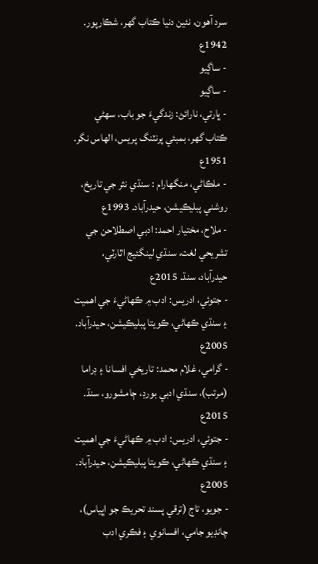سرد آھون، نئين دنيا ڪتاب گهر، شڪارپور. 1942ع
- ساڳيو
- ساڳيو
- ڀارتي، نارائڻ: زندگيءَ جو باب، سھڻي ڪتاب گهر، بمبئي پرنٽنگ پريس، الھاس نگر. 1951ع
- ملڪاڻي، منگهارام : سنڌي نثر جي تاريخ، روشني پبليڪيشن، حيدرآباد. 1993ع
- ملاح، مختيار احمد: ادبي اصطلاحن جي تشريحي لغت، سنڌي لينگئيج اٿارٽي، حيدرآباد، سنڌ. 2015ع
- جتوئي، ادريس: ادب ۾ ڪھاڻيءَ جي اهميت ۽ سنڌي ڪھاڻي، ڪويتا پبليڪيشن، حيدرآباد. 2005ع
- گرامي، غلام محمد: تاريخي افسانا ۽ ڊراما (مرتب)، سنڌي ادبي بورڊ، ڄامشورو، سنڌ. 2015ع
- جتوئي، ادريس: ادب ۾ ڪھاڻيءَ جي اهميت ۽ سنڌي ڪھاڻي، ڪويتا پبليڪيشن، حيدرآباد. 2005ع
- جويو، تاج (ترقي پسند تحريڪ جو اڀياس)، چانڊيو جامي، افسانوي ۽ فڪري ادب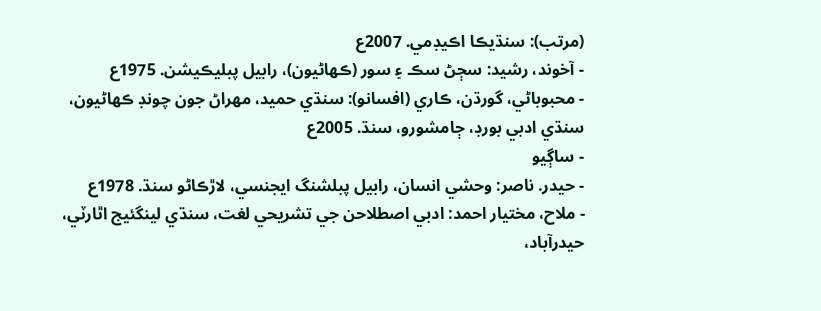(مرتب): سنڌيڪا اڪيڊمي. 2007ع
- آخوند، رشيد: سڄڻ سڪ ۽ سور (ڪھاڻيون)، رابيل پبليڪيشن. 1975ع
- محبوباڻي، گورڌن، ڪاري (افسانو): سنڌي حميد، مھراڻ جون چونڊ ڪھاڻيون، سنڌي ادبي بورڊ، ڄامشورو، سنڌ. 2005ع
- ساڳيو
- حيدر. ناصر: وحشي انسان، رابيل پبلشنگ ايجنسي، لاڙڪاڻو سنڌ. 1978ع
- ملاح، مختيار احمد: ادبي اصطلاحن جي تشريحي لغت، سنڌي لينگئيج اٿارٽي، حيدرآباد،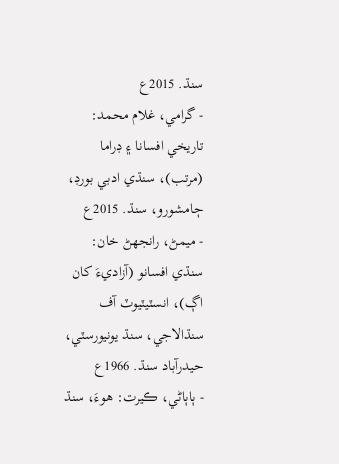سنڌ. 2015ع
- گرامي، غلام محمد: تاريخي افسانا ۽ ڊراما (مرتب)، سنڌي ادبي بورڊ، ڄامشورو، سنڌ. 2015ع
- ميمڻ، رانجهڻ خان: سنڌي افسانو (آزاديءَ کان اڳ)، انسٽيٽيوٽ آف سنڌالاجي، سنڌ يونيورسٽي، حيدرآباد سنڌ. 1966ع
- ٻاٻاڻي، ڪيرت: هوءَ، سنڌ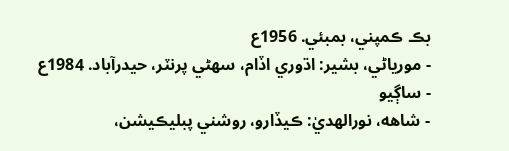بڪ ڪمپني، بمبئي. 1956ع
- مورياڻي، بشير: اڌوري اڏام، سھڻي پرنٽر، حيدرآباد. 1984ع
- ساڳيو
- شاهه، نورالھديٰ: ڪيڏارو، روشني پبليڪيشن،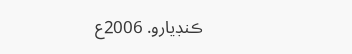ڪنڊيارو. 2006ع